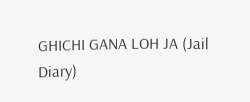GHICHI GANA LOH JA (Jail Diary)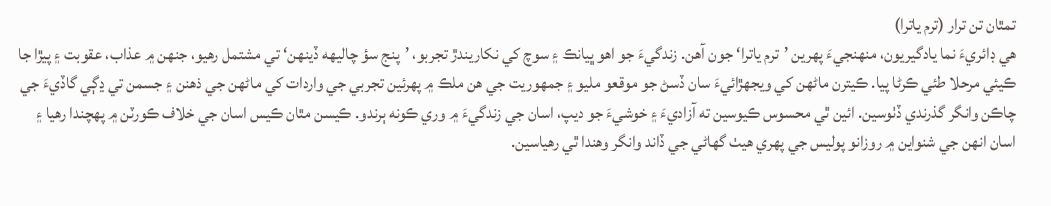تمٿان تن ترار (ترم ياترا)
هي ڊائريءَ نما يادگيريون، منهنجيءَ پهرين ’ترم ياترا‘ جون آهن. زندگيءَ جو اهو ڀيانڪ ۽ سوچ کي نکاريندڙ تجربو، ’پنج سؤ چاليهه ڏينهن‘ تي مشتمل رهيو، جنهن ۾ عذاب، عقوبت ۽ پيڙا جا ڪيئي مرحلا طئي ڪرڻا پيا. ڪيترن ماڻهن کي ويجهڙائيءَ سان ڏسڻ جو موقعو مليو ۽ جمهوريت جي هن ملڪ ۾ پهرئين تجربي جي واردات کي ماڻهن جي ذهنن ۽ جسمن تي ڍڳي گاڏيءَ جي چاڪن وانگر گذرندي ڏٺوسين. ائين ٿي محسوس ڪيوسين ته آزاديءَ ۽ خوشيءَ جو ديپ، اسان جي زندگيءَ ۾ وري ڪونه ٻرندو. ڪيسن مٿان ڪيس اسان جي خلاف ڪورٽن ۾ پهچندا رهيا ۽ اسان انهن جي شنواين ۾ روزانو پوليس جي پهري هيٺ گهاڻي جي ڏاند وانگر وهندا ٿي رهياسين.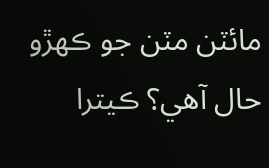مائٽن مٽن جو ڪهڙو حال آهي؟ ڪيترا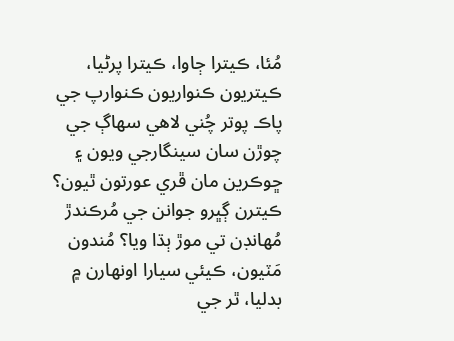مُئا، ڪيترا ڄاوا، ڪيترا پرڻيا، ڪيتريون ڪنواريون ڪنوارپ جي پاڪ پوتر چُني لاهي سهاڳ جي چوڙن سان سينگارجي ويون ۽ ڇوڪرين مان ڦري عورتون ٿيون؟ ڪيترن ڳڀرو جوانن جي مُرڪندڙ مُهانڊن تي موڙ ٻڌا ويا؟ مُندون مَٽيون، ڪيئي سيارا اونهارن ۾ بدليا، ٿر جي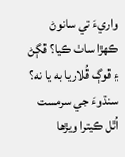واريءَ تي سانوڻ ڪهڙا ساٺ ڪيا؟ ڦڳڻ ۽ ڦوڳ ڦُلاريا به يا نه؟ سنڌوءَ جي سرمست اُٿل ڪيترا ويڙها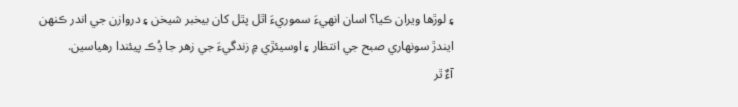۽ لوڙها ويران ڪيا؟ اسان انهيءَ سموريءَ اٿل پٿل کان بيخبر شيخن ۽ دروازن جي اندر ڪنهن ايندڙ سونهاري صبح جي انتظار ۽ اوسيئڙي ۾ زندگيءَ جي زهر جا ڍُڪ پيئندا رهياسين.
آءٌ ٿر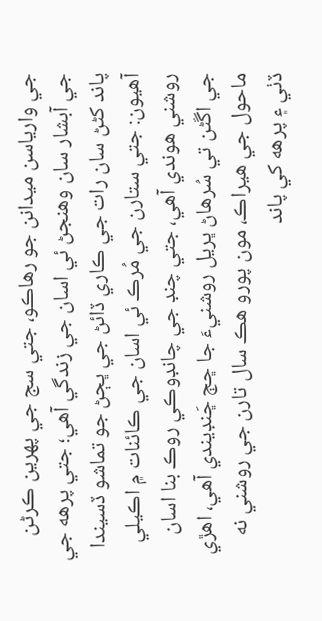جي وارياسن ميدانن جو رهاڪو، جتي سج جي پهرين ڪرڻن جي آبشار سان وهنجڻ ئي اسان جي زندگي آهي؛ جتي پرهه جي پاند کڻڻ سان رات جي ڪاري ڏائڻ جي ڀڄڻ جو تماشو ڏسيندا آهيون: جتي ستارن جي مُرڪ ئي اسان جي ڪائنات ۾ اڪيلي روشني هوندي آهي، جتي چنڊ جي چانڊوڪي روڪ بنا اسان جي اڱڻن تي سُرهاڻ ڀريل روشنيءَ جا ڇڄ ڇَنڊيندي آهي، اهڙي ماحول جي هيراڪ، مون پورو هڪ سال تارن جي روشني نه ڏٺي ۽ پرهه کي پاند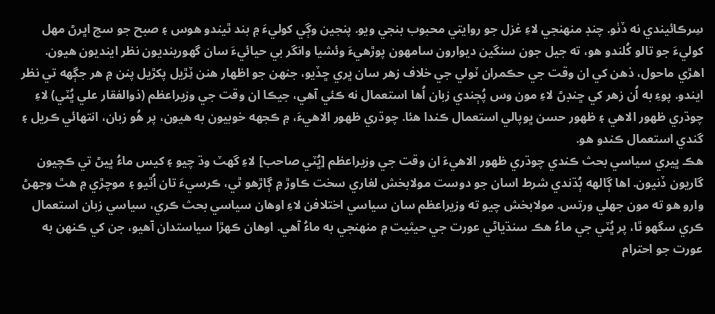سِرڪائيندي نه ڏٺو. چنڊ منهنجي لاءِ غزل جو روايتي محبوب بنجي ويو. پنجين وڳي کوليءَ ۾ بند ٿيندو هوس ۽ صبح جو سج اڀرڻ مهل کوليءَ جو تالو کُلندو هو، ته جيل جون سنگين ديوارون سامهون پوڙهيءَ وئشيا وانگر بي حيائيءَ سان گهورينديون نظر اينديون هيون. اهڙي ماحول، ذهن کي ان وقت جي حڪمران ٽولي جي خلاف زهر سان ڀري ڇڏيو، جنهن جو اظهار هنن ٽِڙيل پکڙيل پنن ۾ هر جڳهه تي نظر ايندو. پوءِ به اُن زهر کي ڇنڊڻ لاءِ مون وس پُڄندي زبان اُها استعمال نه ڪئي آهي، جيڪا ان وقت جي وزيراعظم (ذوالفقار علي ڀُٽي) لاءِ چوڌري ظهور الاهي ۽ ظهور حسن ڀوپالي استعمال ڪندا هئا. چوڌري ظهور الاهيءَ، ۾ ڪجهه خوبيون به هيون، پر هُو زبان، انتهائي ڪريل ۽ گندي استعمال ڪندو هو.
هڪ ڀيري سياسي بحث ڪندي چوڌري ظهور الاهيءَ ان وقت جي وزيراعظم [ڀُٽي صاحب] لاءِ گهٽ وڌ چيو ۽ کيس ماءُ ڀيڻ تي ڪچيون گاريون ڏنيون. اها ڳالهه ٻُڌندي شرط اسان جو دوست مولابخش لغاري سخت ڪاوڙ ۾ ڳاڙهو ٿي، ڪرسيءَ تان اُٿيو ۽ موچڙي ۾ هٿ وجهڻ وارو هو ته مون جهلي ورتس. مولابخش چيو ته وزيراعظم سان سياسي اختلافن لاءِ اوهان سياسي بحث ڪري، سياسي زبان استعمال ڪري سگهو ٿا، پر ڀُٽي جي ماءُ هڪ سنڌياڻي عورت جي حيثيت ۾ منهنجي به ماءُ آهي. اوهان ڪهڙا سياستدان آهيو، جن کي ڪنهن به عورت جو احترام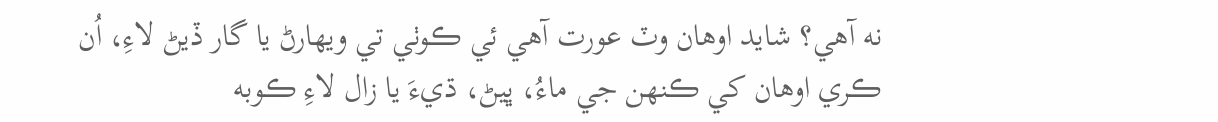نه آهي؟ شايد اوهان وٽ عورت آهي ئي ڪوٺي تي ويهارڻ يا گار ڏيڻ لاءِ، اُن ڪري اوهان کي ڪنهن جي ماءُ، ڀيڻ، ڌيءَ يا زال لاءِ ڪوبه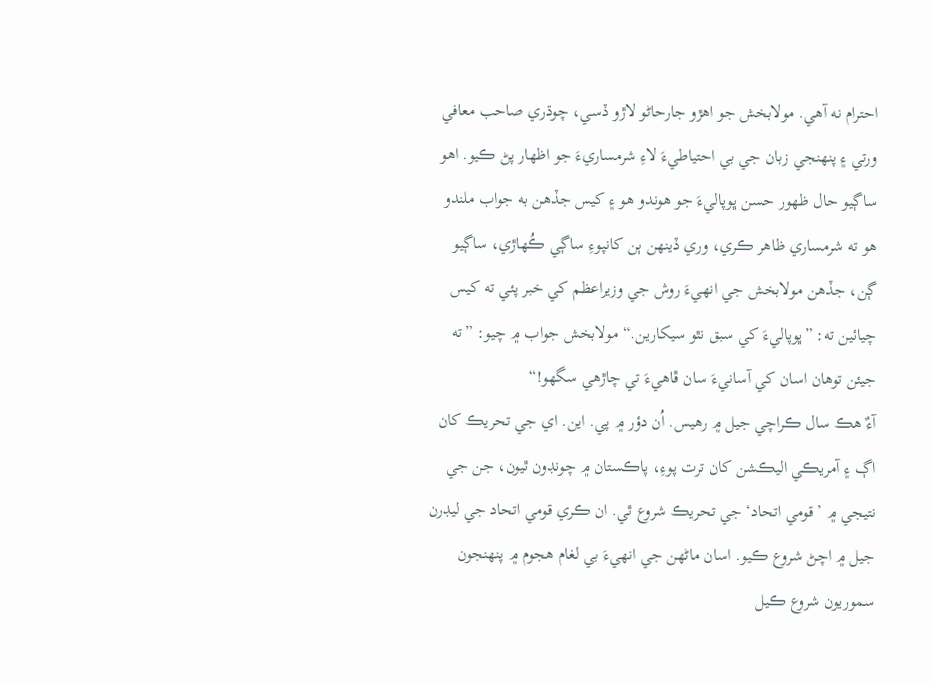احترام نه آهي. مولابخش جو اهڙو جارحاڻو لاڙو ڏسي، چوڌري صاحب معافي ورتي ۽ پنهنجي زبان جي بي احتياطيءَ لاءِ شرمساريءَ جو اظهار پڻ ڪيو. اهو ساڳيو حال ظهور حسن ڀوپاليءَ جو هوندو هو ۽ کيس جڏهن به جواب ملندو هو ته شرمساري ظاهر ڪري، وري ڏينهن ٻن کانپوءِ ساڳي ڪُهاڙي، ساڳيو ڳن، جڏهن مولابخش جي انهيءَ روش جي وزيراعظم کي خبر پئي ته کيس چيائين ته: ”ڀوپاليءَ کي سبق نٿو سيکارين.“ مولابخش جواب ۾ چيو: ”ته جيئن توهان اسان کي آسانيءَ سان ڦاهيءَ تي چاڙهي سگهو!“
آءٌ هڪ سال ڪراچي جيل ۾ رهيس. اُن دؤر ۾ پي. اين. اي جي تحريڪ کان اڳ ۽ آمريڪي اليڪشن کان ترت پوءِ، پاڪستان ۾ چونڊون ٿيون، جن جي نتيجي ۾ ’قومي اتحاد‘ جي تحريڪ شروع ٿي. ان ڪري قومي اتحاد جي ليڊرن جيل ۾ اچڻ شروع ڪيو. اسان ماڻهن جي انهيءَ بي لغام هجوم ۾ پنهنجون سموريون شروع ڪيل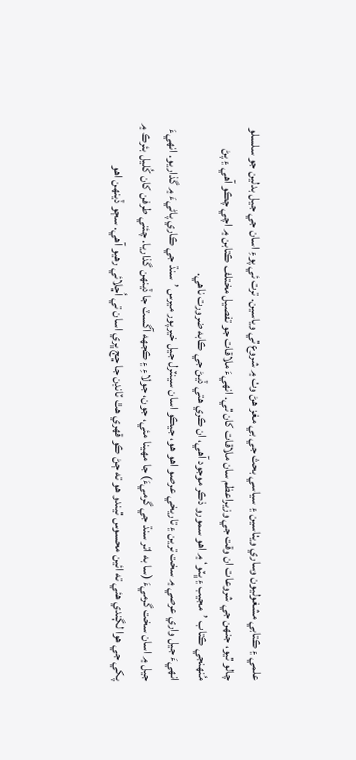علمي ۽ ڪتابي مشغوليون وساري ويٺاسين ۽ سياسي بحث جي بي مغز هڻ وٺ ۾ شروع ٿي وياسين. ترت ئي پوءِ اسان جي جيل بدلين جو سلسلو چالو ٿيو، جنهن جي شروعات ان وقت جي وزيراعظم سان ملاقات کان ٿي. انهيءَ ملاقات جو تفصيل مختلف ڪتابن ۾ اچي چڪو آهي ۽ پڻ مُنهنجي ڪتاب ’مجيب ۽ ڀٽو‘ ۾ اهو سمورو ذڪر موجود آهي، ان ڪري هتي ڏيڻ جي ڪابه ضرورت ناهي.
انهيءَ جيل واري عرصي ۾ سخت ترين ۽ تاريخي عرصو اهو هو، جيڪو اسان سينٽرل جيل خيرپور ميرس ’سنڌ جي ڪاري پاڻيءَ ۾ گذاريو. انهيءَ جيل ۾ اسان سخت گرميءَ (سا به اتر سنڌ جي گرميءَ) جا مهينا مئي، جون، جولاءِ ۽ ڪجهه آگسٽ جا ڏينهن گذاريا. چئني طرفن کان کُليل بئرڪ ۾ پکي جي هوا لڳندي هئي ته ائين محسوس ٿيندو هو ته ڄڻ ڪو قهري هٿ ٽانڊن جا ڇڄ ڀري اسان تي اُڇلائي رهيو آهي. سڄو ڏينهن اهو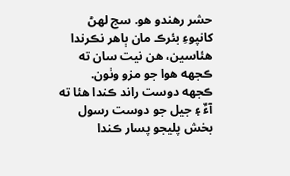حشر رهندو هو. سج لهڻ کانپوءِ بئرڪ مان ٻاهر نڪرندا هئاسين، هن نيت سان ته ڪجهه هوا جو مزو وٺون. ڪجهه دوست راند ڪندا هئا ته آءٌ ۽ جيل جو دوست رسول بخش پليجو پسار ڪندا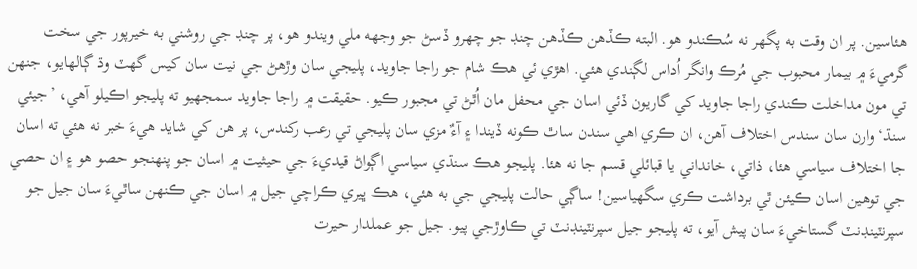هئاسين. پر ان وقت به پگهر نه سُڪندو هو. البته ڪڏهن ڪڏهن چنڊ جو چهرو ڏسڻ جو وجهه ملي ويندو هو، پر چنڊ جي روشني به خيرپور جي سخت گرميءَ ۾ بيمار محبوب جي مُرڪ وانگر اُداس لڳندي هئي. اهڙي ئي هڪ شام جو راجا جاويد، پليجي سان وڙهڻ جي نيت سان کيس گهٽ وڌ ڳالهايو، جنهن تي مون مداخلت ڪندي راجا جاويد کي گاريون ڏئي اسان جي محفل مان اُٿڻ تي مجبور ڪيو. حقيقت ۾ راجا جاويد سمجهيو ته پليجو اڪيلو آهي، ’جيئي سنڌ‘ وارن سان سندس اختلاف آهن، ان ڪري اهي سندن ساٿ ڪونه ڏيندا ۽ آءٌ مزي سان پليجي تي رعب رکندس، پر هن کي شايد هيءَ خبر نه هئي ته اسان جا اختلاف سياسي هئا، ذاتي، خانداني يا قبائلي قسم جا نه هئا. پليجو هڪ سنڌي سياسي اڳواڻ قيديءَ جي حيثيت ۾ اسان جو پنهنجو حصو هو ۽ ان حصي جي توهين اسان ڪيئن ٿي برداشت ڪري سگهياسين! ساڳي حالت پليجي جي به هئي، هڪ ڀيري ڪراچي جيل ۾ اسان جي ڪنهن ساٿيءَ سان جيل جو سپرنٽينڊنٽ گستاخيءَ سان پيش آيو، ته پليجو جيل سپرنٽينڊنٽ تي ڪاوڙجي پيو. جيل جو عملدار حيرت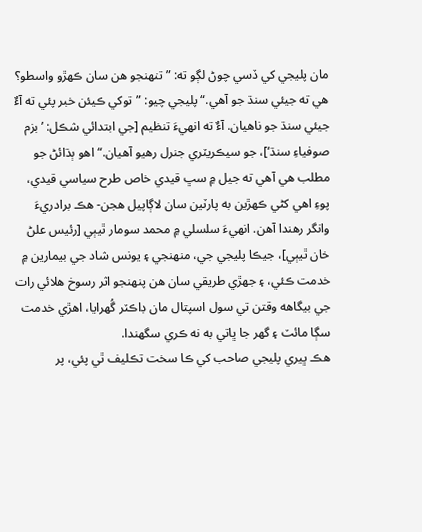مان پليجي کي ڏسي چوڻ لڳو ته: ”تنهنجو هن سان ڪهڙو واسطو؟ هي ته جيئي سنڌ جو آهي.“ پليجي چيو: ”توکي ڪيئن خبر پئي ته آءٌ جيئي سنڌ جو ناهيان. آءٌ ته انهيءَ تنظيم [جي ابتدائي شڪل: ’بزم صوفياءِ سنڌ‘]، جو سيڪريٽري جنرل رهيو آهيان.“ اهو ٻڌائڻ جو مطلب هي آهي ته جيل ۾ سڀ قيدي خاص طرح سياسي قيدي، پوءِ اهي کڻي ڪهڙين به پارٽين سان لاڳاپيل هجن- هڪ برادريءَ وانگر رهندا آهن. انهيءَ سلسلي ۾ محمد سومار ٿيٻي [رئيس علڻ خان ٿيٻي]، جيڪا پليجي جي، منهنجي ۽ يونس شاد جي بيمارين ۾ خدمت ڪئي، ۽ جهڙي طريقي سان هن پنهنجو اثر رسوخ هلائي رات جي بيگاهه وقتن تي سول اسپتال مان ڊاڪٽر گُهرايا، اهڙي خدمت سڳا مائٽ ۽ گهر جا ڀاتي به نه ڪري سگهندا.
هڪ ڀيري پليجي صاحب کي ڪا سخت تڪليف ٿي پئي، پر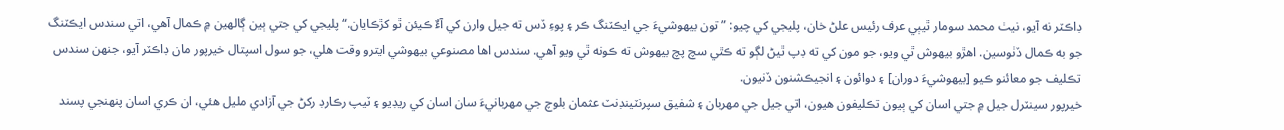ڊاڪٽر نه آيو، نيٺ محمد سومار ٿيٻي عرف رئيس علڻ خان، پليجي کي چيو: ”تون بيهوشيءَ جي ايڪٽنگ ڪر ۽ پوءِ ڏس ته جيل وارن کي آءٌ ڪيئن ٿو کڙڪايان.“ پليجي کي جتي ٻين ڳالهين ۾ ڪمال آهي، اتي سندس ايڪٽنگ جو به ڪمال ڏٺوسين. اهڙو بيهوش ٿي ويو، جو مون کي ته ڊپ ٿيڻ لڳو ته ڪٿي سچ پچ بيهوش ته ڪونه ٿي ويو آهي. سندس اها مصنوعي بيهوشي ايترو وقت هلي، جو سول اسپتال خيرپور مان ڊاڪٽر آيو، جنهن سندس تڪليف جو معائنو ڪيو [بيهوشيءَ دوران] ۽ دوائون ۽ انجيڪشنون ڏنيون.
خيرپور سينٽرل جيل ۾ جتي اسان کي ٻيون تڪليفون هيون، اتي جيل جي مهربان ۽ شفيق سپرنٽينڊنٽ عثمان بلوچ جي مهربانيءَ سان اسان کي ريڊيو ۽ ٽيپ رڪارڊ رکڻ جي آزادي مليل هئي، ان ڪري اسان پنهنجي پسند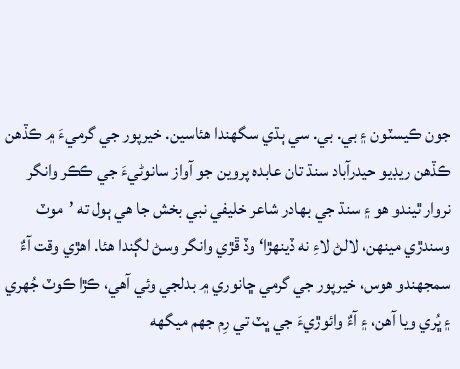جون ڪيسٽون ۽ بي. بي. سي ٻڌي سگهندا هئاسين. خيرپور جي گرميءَ ۾ ڪڏهن ڪڏهن ريڊيو حيدرآباد سنڌ تان عابده پروين جو آواز سانوڻيءَ جي ڪڪر وانگر نروار ٿيندو هو ۽ سنڌ جي بهادر شاعر خليفي نبي بخش جا هي ٻول ته ’موٽ وسندڙي مينهن، لالڻ لاءِ نه ڏينهڙا‘ وڏ ڦڙي وانگر وسڻ لڳندا هئا. اهڙي وقت آءٌ سمجهندو هوس، خيرپور جي گرمي ڇانوري ۾ بدلجي وئي آهي، ڪڙا ڪوٽ جُهري ۽ ڀُري ويا آهن، ۽ آءٌ وائوڙيءَ جي ڀٽ تي رِم جهم ميگهه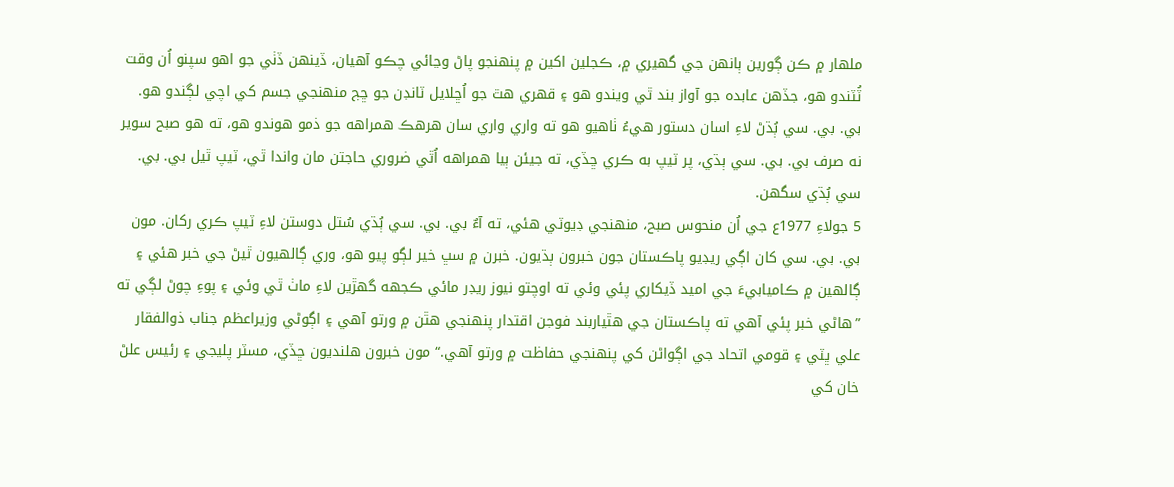ملهار ۾ ڪن ڳورين ٻانهن جي گهيري ۾، ڪجلين اکين ۾ پنهنجو پاڻ وڃائي چڪو آهيان، ڏينهن ڏٺي جو اهو سپنو اُن وقت ٽُٽندو هو، جڏهن عابده جو آواز بند ٿي ويندو هو ۽ قهري هٿ جو اُڇلايل ٽانڊن جو ڇڄ منهنجي جسم کي اچي لڳندو هو.
بي. بي. سي ٻُڌڻ لاءِ اسان دستور هيءُ ٺاهيو هو ته واري واري سان هرهڪ همراهه جو ذمو هوندو هو، ته هو صبح سوير نه صرف بي. بي. سي ٻڌي، پر ٽيپ به ڪري ڇڏي، ته جيئن ٻيا همراهه اُٿي ضروري حاجتن مان واندا ٿي، ٽيپ ٿيل بي. بي. سي ٻُڌي سگهن.
5 جولاءِ 1977ع جي اُن منحوس صبح، منهنجي ڊيوٽي هئي، ته آءٌ بي. بي. سي ٻُڌي سُتل دوستن لاءِ ٽيپ ڪري رکان. مون بي. بي. سي کان اڳي ريڊيو پاڪستان جون خبرون ٻڌيون. خبرن ۾ سڀ خير لڳو پيو هو، وري ڳالهيون ٿيڻ جي خبر هئي ۽ ڳالهين ۾ ڪاميابيءَ جي اميد ڏيکاري پئي وئي ته اوچتو نيوز ريڊر مائي ڪجهه گهڙين لاءِ ماٺ ٿي وئي ۽ پوءِ چوڻ لڳي ته ”هاڻي خبر پئي آهي ته پاڪستان جي هٿياربند فوجن اقتدار پنهنجي هٿن ۾ ورتو آهي ۽ اڳوڻي وزيراعظم جناب ذوالفقار علي ڀٽي ۽ قومي اتحاد جي اڳواڻن کي پنهنجي حفاظت ۾ ورتو آهي.“ مون خبرون هلنديون ڇڏي، مسٽر پليجي ۽ رئيس علڻ خان کي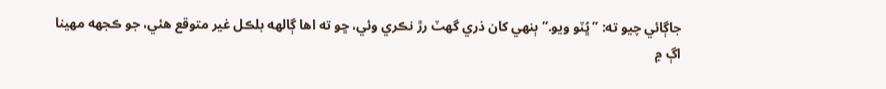جاڳائي چيو ته: ”ڀُٽو ويو.“ ٻنهي کان ذري گهٽ رڙ نڪري وئي، ڇو ته اها ڳالهه بلڪل غير متوقع هئي، جو ڪجهه مهينا اڳ ۾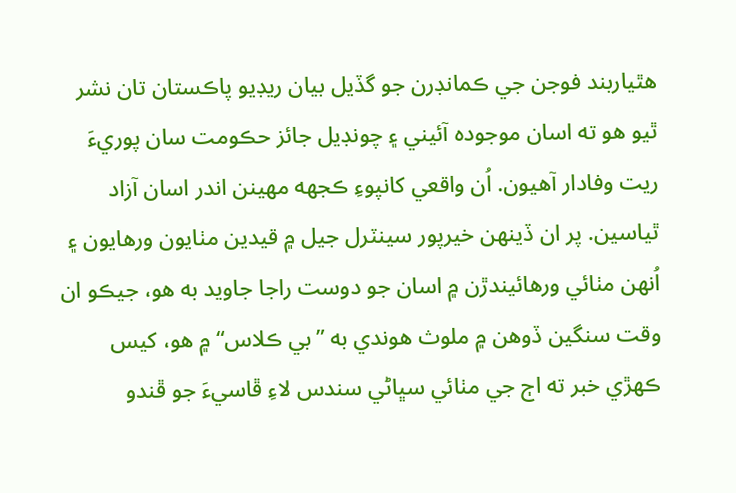هٿياربند فوجن جي ڪمانڊرن جو گڏيل بيان ريڊيو پاڪستان تان نشر ٿيو هو ته اسان موجوده آئيني ۽ چونڊيل جائز حڪومت سان پوريءَ ريت وفادار آهيون. اُن واقعي کانپوءِ ڪجهه مهينن اندر اسان آزاد ٿياسين. پر ان ڏينهن خيرپور سينٽرل جيل ۾ قيدين مٺايون ورهايون ۽ اُنهن مٺائي ورهائيندڙن ۾ اسان جو دوست راجا جاويد به هو، جيڪو ان وقت سنگين ڏوهن ۾ ملوث هوندي به ”بي ڪلاس“ ۾ هو، کيس ڪهڙي خبر ته اڄ جي مٺائي سڀاڻي سندس لاءِ ڦاسيءَ جو ڦندو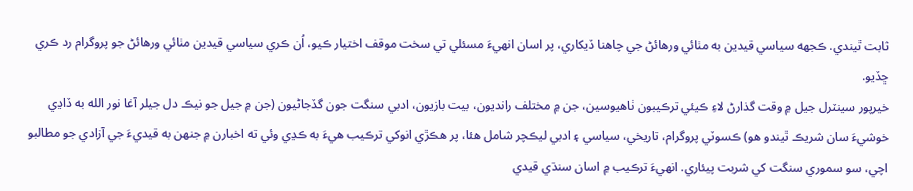ثابت ٿيندي. ڪجهه سياسي قيدين به مٺائي ورهائڻ جي چاهنا ڏيکاري، پر اسان انهيءَ مسئلي تي سخت موقف اختيار ڪيو، اُن ڪري سياسي قيدين مٺائي ورهائڻ جو پروگرام رد ڪري ڇڏيو.
خيرپور سينٽرل جيل ۾ وقت گذارڻ لاءِ ڪيئي ترڪيبون ٺاهيوسين، جن ۾ مختلف رانديون، بيت بازيون، ادبي سنگت جون گڏجاڻيون (جن ۾ جيل جو نيڪ دل جيلر آغا نور الله به ڏاڍي خوشيءَ سان شريڪ ٿيندو هو) ڪسوٽي پروگرام، تاريخي، سياسي ۽ ادبي ليڪچر شامل هئا، پر هڪڙي انوکي ترڪيب هيءَ به ڪڍي وئي ته اخبارن ۾ جنهن به قيديءَ جي آزادي جو مطالبو اچي، سو سموري سنگت کي شربت پيئاري. انهيءَ ترڪيب ۾ اسان سنڌي قيدي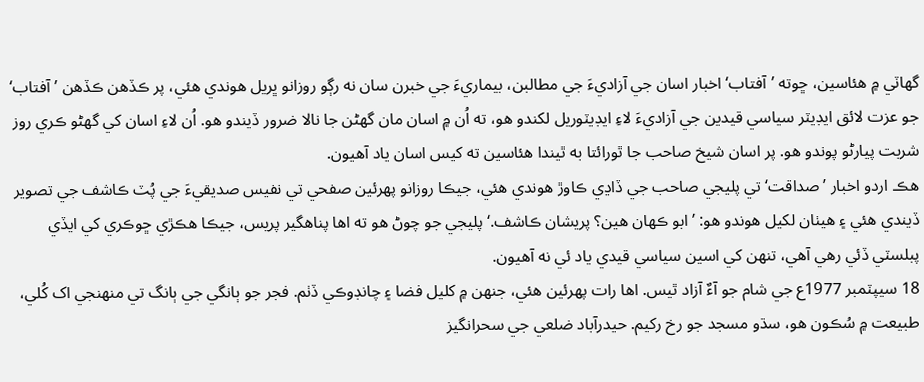گهاٽي ۾ هئاسين، ڇوته ’آفتاب‘ اخبار اسان جي آزاديءَ جي مطالبن، بيماريءَ جي خبرن سان نه رڳو روزانو ڀريل هوندي هئي، پر ڪڏهن ڪڏهن ’آفتاب‘ جو عزت لائق ايڊيٽر سياسي قيدين جي آزاديءَ لاءِ ايڊيٽوريل لکندو هو، ته اُن ۾ اسان مان گهڻن جا نالا ضرور ڏيندو هو. اُن لاءِ اسان کي گهڻو ڪري روز شربت پيارڻو پوندو هو. پر اسان شيخ صاحب جا ٿورائتا به ٿيندا هئاسين ته کيس اسان ياد آهيون.
هڪ اردو اخبار ’صداقت‘ تي پليجي صاحب جي ڏاڍي ڪاوڙ هوندي هئي، جيڪا روزانو پهرئين صفحي تي نفيس صديقيءَ جي پُٽ ڪاشف جي تصوير ڏيندي هئي ۽ هيٺان لکيل هوندو هو: ’ابو ڪهان هين؟ پريشان ڪاشف.‘ پليجي جو چوڻ هو ته اها پناهگير پريس، جيڪا هڪڙي ڇوڪري کي ايڏي پبلسٽي ڏئي رهي آهي، تنهن کي اسين سياسي قيدي ياد ئي نه آهيون.
18 سيپٽمبر 1977ع جي شام جو آءٌ آزاد ٿيس. اها رات پهرئين هئي، جنهن ۾ کليل فضا ۽ چانڊوڪي ڏٺم. فجر جو ٻانگي جي ٻانگ تي منهنجي اک کُلي، طبيعت ۾ سُڪون هو، سڌو مسجد جو رخ رکيم. حيدرآباد ضلعي جي سحرانگيز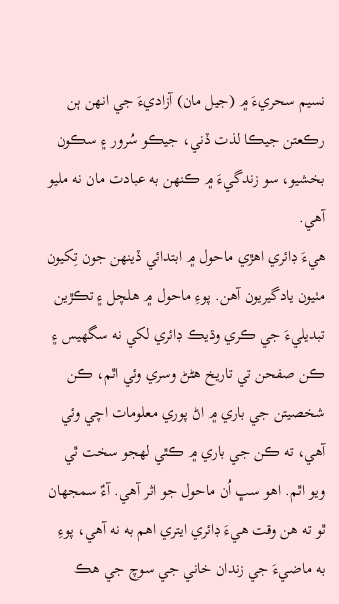نسيم سحريءَ ۾ (جيل مان) آزاديءَ جي انهن ٻن رڪعتن جيڪا لذت ڏني، جيڪو سُرور ۽ سڪون بخشيو، سو زندگيءَ ۾ ڪنهن به عبادت مان نه مليو آهي.
هيءَ ڊائري اهڙي ماحول ۾ ابتدائي ڏينهن جون تِکيون مٺيون يادگيريون آهن. پوءِ ماحول ۾ هلچل ۽ تڪڙين تبديليءَ جي ڪري وڌيڪ ڊائري لکي نه سگهيس ۽ ڪن صفحن تي تاريخ هڻڻ وسري وئي اٿم، ڪن شخصيتن جي باري ۾ اڻ پوري معلومات اچي وئي آهي، ته ڪن جي باري ۾ ڪٿي لهجو سخت ٿي ويو اٿم. اهو سڀ اُن ماحول جو اثر آهي. آءٌ سمجهان ٿو ته هن وقت هيءَ ڊائري ايتري اهم به نه آهي، پوءِ به ماضيءَ جي زندان خاني جي سوچ جي هڪ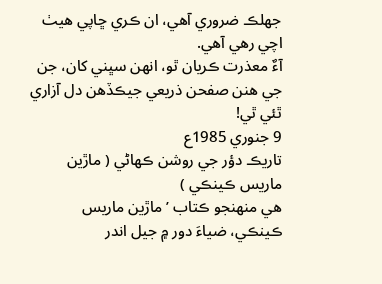جهلڪ ضروري آهي، ان ڪري ڇاپي هيٺ اچي رهي آهي.
آءٌ معذرت ڪريان ٿو، انهن سڀني کان، جن جي هنن صفحن ذريعي جيڪڏهن دل آزاري ٿئي ٿي!
9 جنوري 1985ع
تاريڪ دؤر جي روشن ڪهاڻي ( ماڙين ماريس ڪينڪي )
هي منهنجو ڪتاب ’ماڙين ماريس ڪينڪي، ضياءَ دور ۾ جيل اندر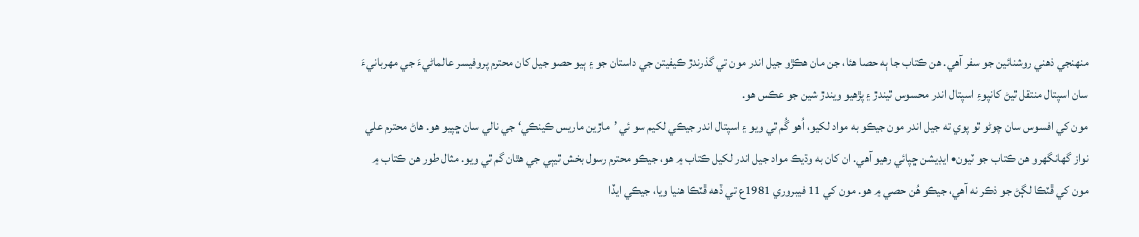منهنجي ذهني روشنائين جو سفر آهي. هن ڪتاب جا ٻه حصا هئا، جن مان هڪڙو جيل اندر مون تي گذرندڙ ڪيفيتن جي داستان جو ۽ ٻيو حصو جيل کان محترم پروفيسر عالماڻيءَ جي مهربانيءَ سان اسپتال منتقل ٿيڻ کانپوءِ اسپتال اندر محسوس ٿيندڙ ۽ پڙهيو ويندڙ شين جو عڪس هو.
مون کي افسوس سان چوڻو ٿو پوي ته جيل اندر مون جيڪو به مواد لکيو، اُهو گُم ٿي ويو ۽ اسپتال اندر جيڪي لکيم سو ئي ’ماڙين ماريس ڪينڪي‘ جي نالي سان ڇپيو هو. هاڻ محترم علي نواز گهانگهرو هن ڪتاب جو ٽيون• ايڊيشن ڇپائي رهيو آهي. ان کان به وڌيڪ مواد جيل اندر لکيل ڪتاب ۾ هو، جيڪو محترم رسول بخش ٿيٻي جي هٿان گم ٿي ويو. مثال طور هن ڪتاب ۾ مون کي ڦٽڪا لڳڻ جو ذڪر نه آهي، جيڪو هُن حصي ۾ هو. مون کي 11 فيبروري 1981ع تي ڏهه ڦٽڪا هنيا ويا، جيڪي ايڏا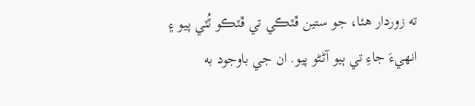ته زوردار هئا، جو ستين ڦٽڪي تي ڦٽڪو ٽُٽي پيو ۽ انهيءَ جاءِ تي ٻيو آڻڻو پيو. ان جي باوجود به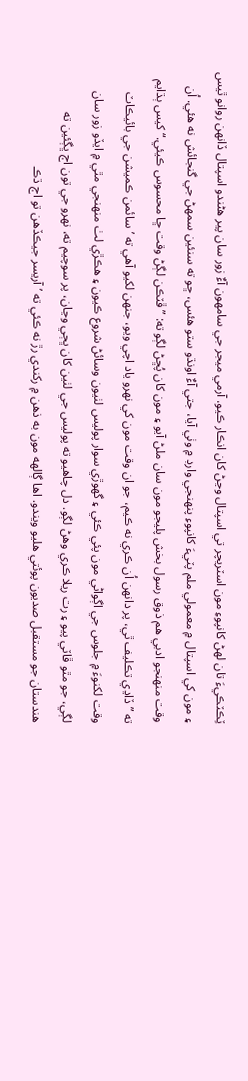ٽِڪٽڪيءَ تان لهڻ کانپوءِ مون اسٽريچر تي اسپتال وڃڻ کان انڪار ڪيو. آرمي ميجر جي سامهون آءٌ زور سان پير هڻندو اسپتال ڏانهن روانو ٿيس ۽ مون کي اسپتال ۾ معمولي ملم پٽيءَ کانپوءِ پنهنجي وارڊ ۾ وٺي آيا، جتي آءٌ اونڌو ستو هئس، ڇو ته سنئين سمهڻ جي گنجائش نه هئي. اُن وقت منهنجو ادبي هم ذوق رسول بخش پليجو مون سان ملڻ آيو ۽ مون کان پُڇڻ لڳو ته: ”ڦٽڪن لڳڻ وقت ڇا محسوس ڪيئي.“ کيس ٻڌايم ته ”ڏاڍي تڪليف ٿي، پر دانهن اُن ڪري نه ڪيم، جو ان وقت مون کي نهرو ياد اچي ويو، جنهن لکيو آهي ته ’سائمن ڪميشن جي بائيڪاٽ وقت لکنوءَ ۾ جلوس جي اڳواڻي مون پئي ڪئي ۽ گهوڙي سوار پوليس لٺيون وسائڻ شروع ڪيون ۽ هڪڙي لٺ منهنجي مٿي ۾ ايڏو زور سان لڳي، جو مٿو ڦاٽي پيو ۽ رت ريلا ڪري وهڻ لڳو. دل چاهيو ته پوليس جي لٺين کان ڀڄي وڃان، پر سوچيم ته، نهرو جي تون اڄ ڀڳئين ته هندستان جو مستقبل صديون پوئتي هليو ويندو. اها ڳالهه مون به ذهن ۾ رکندي رڙ نه ڪئي ته ’آريسر جيڪڏهن تو اڄ ڌڪ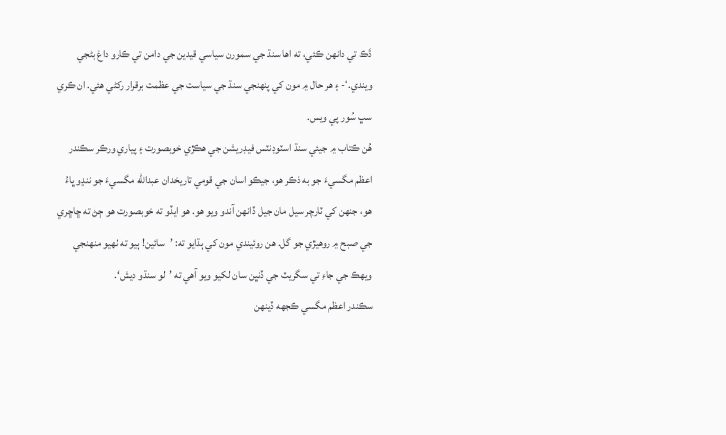ڌَڪ تي دانهن ڪئي، ته اها سنڌ جي سمورن سياسي قيدين جي دامن تي ڪارو داغ بڻجي ويندي.‘- ۽ هر حال ۾ مون کي پنهنجي سنڌ جي سياست جي عظمت برقرار رکڻي هئي. ان ڪري سڀ سُور پي ويس.
هُن ڪتاب ۾ جيئي سنڌ اسٽوڊنٽس فيڊريشن جي هڪڙي خوبصورت ۽ پياري ورڪر سڪندر اعظم مگسيءَ جو به ذڪر هو، جيڪو اسان جي قومي تاريخدان عبدالله مگسيءَ جو ننڍو ڀاءُ هو، جنهن کي ٽارچر سيل مان جيل ڏانهن آندو ويو هو. هو ايڏو ته خوبصورت هو ڄڻ ته ڇاڇري جي صبح ۾ روهيڙي جو گل. هن روئيندي مون کي ٻڌايو ته: ’سائين! ٻيو ته ٺهيو منهنجي ويهڪ جي جاءِ تي سگريٽ جي ڏنڀن سان لکيو ويو آهي ته ’لو سنڌو ديش‘.
سڪندر اعظم مگسي ڪجهه ڏينهن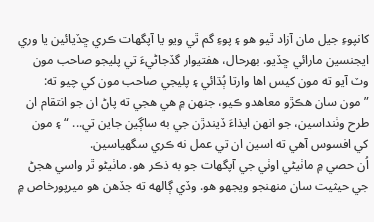کانپوءِ جيل مان آزاد ٿيو هو ۽ پوءِ گم ٿي ويو يا آپگهات ڪري ڇڏيائين يا وري ايجنسين مارائي ڇڏيو. بهرحال، هفتيوار گڏجاڻيءَ تي پليجو صاحب مون وٽ آيو ته مون کيس اها وارتا ٻُڌائي ۽ پليجي صاحب مون کي چيو ته: ”مون سان هڪڙو معاهدو ڪيو، جنهن ۾ هي هجي ته پاڻ ان جو انتقام ان طرح وٺنداسين، جو انهن ايذاءَ ڏيندڙن جي به ساڳين جاين تي... “ ۽ مون کي افسوس آهي ته اسين ان تي عمل نه ڪري سگهياسين.
اُن حصي ۾ ماٺيڻي اوٺي جي آپگهات جو به ذڪر هو. ماٺيڻو ٿر واسي هجڻ جي حيثيت سان منهنجو ويجهو هو. وڏي ڳالهه ته جڏهن هو ميرپورخاص ۾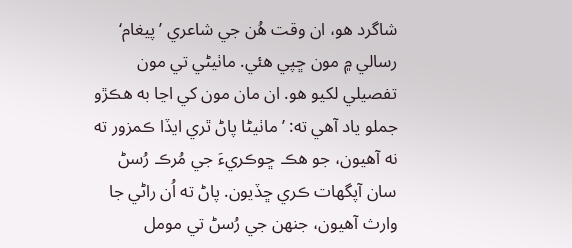شاگرد هو، ان وقت هُن جي شاعري ’پيغام‘ رسالي ۾ مون ڇپي هئي. ماٺيڻي تي مون تفصيلي لکيو هو. ان مان مون کي اڃا به هڪڙو جملو ياد آهي ته: ’ماٺيڻا پاڻ ٿري ايڏا ڪمزور ته نه آهيون، جو هڪ ڇوڪريءَ جي مُرڪ رُسڻ سان آپگهات ڪري ڇڏيون. پاڻ ته اُن راڻي جا وارث آهيون، جنهن جي رُسڻ تي مومل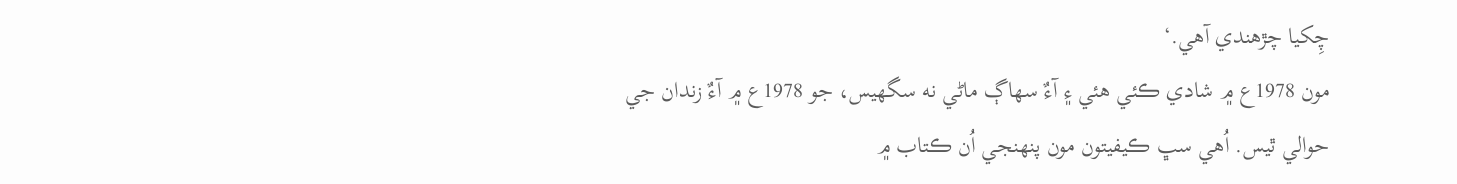چِکيا چڙهندي آهي.‘
مون 1978ع ۾ شادي ڪئي هئي ۽ آءٌ سهاڳ ماڻي نه سگهيس، جو 1978ع ۾ آءٌ زندان جي حوالي ٿيس. اُهي سڀ ڪيفيتون مون پنهنجي اُن ڪتاب ۾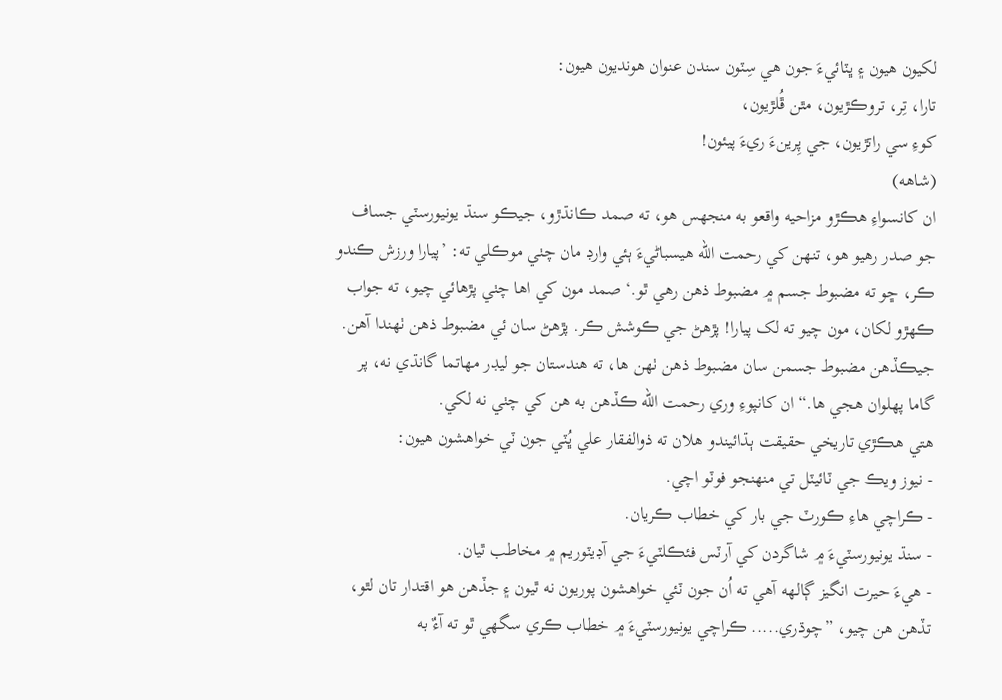لکيون هيون ۽ ڀٽائيءَ جون هي سِٽون سندن عنوان هونديون هيون:
تارا، تِر، تروڪڙيون، مٿن ڦُلڙيون،
کوءِ سي راتڙيون، جي پِرينءَ ريءَ پيئون!
(شاهه)
ان کانسواءِ هڪڙو مزاحيه واقعو به منجهس هو، ته صمد ڪانڌڙو، جيڪو سنڌ يونيورسٽي جساف جو صدر رهيو هو، تنهن کي رحمت الله هيسباڻيءَ ٻئي وارڊ مان چٺي موڪلي ته: ’پيارا ورزش ڪندو ڪر، ڇو ته مضبوط جسم ۾ مضبوط ذهن رهي ٿو.‘ صمد مون کي اها چٺي پڙهائي چيو، ته جواب ڪهڙو لکان، مون چيو ته لک پيارا! پڙهڻ جي ڪوشش ڪر. پڙهڻ سان ئي مضبوط ذهن ٺهندا آهن. جيڪڏهن مضبوط جسمن سان مضبوط ذهن ٺهن ها، ته هندستان جو ليڊر مهاتما گانڌي نه، پر گاما پهلوان هجي ها.“ ان کانپوءِ وري رحمت الله ڪڏهن به هن کي چٺي نه لکي.
هتي هڪڙي تاريخي حقيقت ٻڌائيندو هلان ته ذوالفقار علي ڀُٽي جون ٽي خواهشون هيون:
- نيوز ويڪ جي ٽائيٽل تي منهنجو فوٽو اچي.
- ڪراچي هاءِ ڪورٽ جي بار کي خطاب ڪريان.
- سنڌ يونيورسٽيءَ ۾ شاگردن کي آرٽس فئڪلٽيءَ جي آڊيٽوريم ۾ مخاطب ٿيان.
- هيءَ حيرت انگيز ڳالهه آهي ته اُن جون ٽئي خواهشون پوريون نه ٿيون ۽ جڏهن هو اقتدار تان لٿو، تڏهن هن چيو، ”چوڌري..... ڪراچي يونيورسٽيءَ ۾ خطاب ڪري سگهي ٿو ته آءٌ به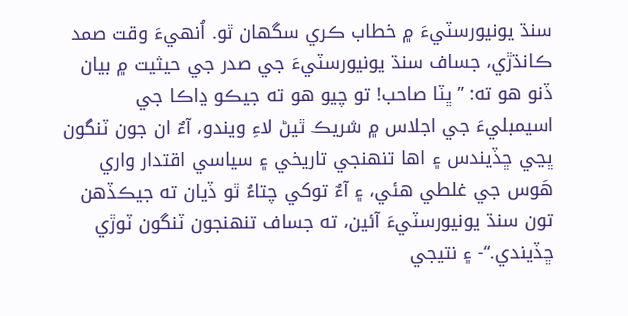سنڌ يونيورسٽيءَ ۾ خطاب ڪري سگهان ٿو. اُنهيءَ وقت صمد ڪانڌڙي، جساف سنڌ يونيورسٽيءَ جي صدر جي حيثيت ۾ بيان ڏنو هو ته: ”ڀٽا صاحب! تو چيو هو ته جيڪو ڍاڪا جي اسيمبليءَ جي اجلاس ۾ شريڪ ٿيڻ لاءِ ويندو، آءٌ ان جون ٽنگون ڀڃي ڇڏيندس ۽ اها تنهنجي تاريخي ۽ سياسي اقتدار واري هَوس جي غلطي هئي، ۽ آءٌ توکي چتاءُ ٿو ڏيان ته جيڪڏهن تون سنڌ يونيورسٽيءَ آئين، ته جساف تنهنجون ٽنگون ٽوڙي ڇڏيندي.“- ۽ نتيجي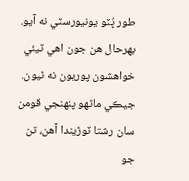طور ڀُٽو يونيورسٽي نه آيو. بهرحال هن جون اهي ٽيئي خواهشون پوريون نه ٿيون. جيڪي ماڻهو پنهنجي قومن سان رشتا ٽوڙيندا آهن، تن جو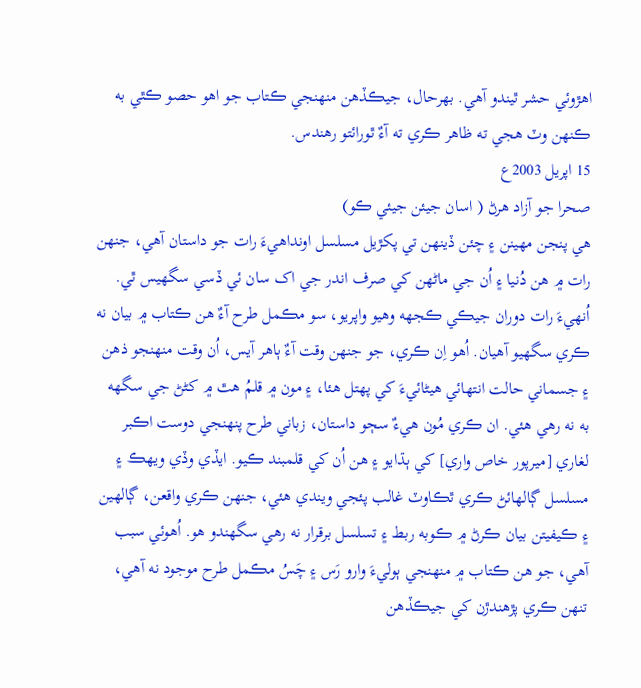اهڙوئي حشر ٿيندو آهي. بهرحال، جيڪڏهن منهنجي ڪتاب جو اهو حصو ڪٿي به ڪنهن وٽ هجي ته ظاهر ڪري ته آءٌ ٿورائتو رهندس.
15 اپريل 2003ع
صحرا جو آزاد هرڻ ( اسان جيئن جيئي ڪو)
هي پنجن مهينن ۽ چئن ڏينهن تي پکڙيل مسلسل اونداهيءَ رات جو داستان آهي، جنهن رات ۾ هن دُنيا ۽ اُن جي ماڻهن کي صرف اندر جي اک سان ئي ڏسي سگهيس ٿي. اُنهيءَ رات دوران جيڪي ڪجهه وهيو واپريو، سو مڪمل طرح آءٌ هن ڪتاب ۾ بيان نه ڪري سگهيو آهيان. اُهو اِن ڪري، جو جنهن وقت آءٌ ٻاهر آيس، اُن وقت منهنجو ذهن ۽ جسماني حالت انتهائي هيڻائيءَ کي پهتل هئا، ۽ مون ۾ قلمُ هٿ ۾ کڻڻ جي سگهه به نه رهي هئي. ان ڪري مُون هيءٌ سڄو داستان، زباني طرح پنهنجي دوست اڪبر لغاري [ميرپور خاص واري] کي ٻڌايو ۽ هن اُن کي قلمبند ڪيو. ايڏي وڏي ويهڪ ۽ مسلسل ڳالهائڻ ڪري ٿڪاوٽ غالب پئجي ويندي هئي، جنهن ڪري واقعن، ڳالهين ۽ ڪيفيتن بيان ڪرڻ ۾ ڪوبه ربط ۽ تسلسل برقرار نه رهي سگهندو هو. اُهوئي سبب آهي، جو هن ڪتاب ۾ منهنجي ٻوليءَ وارو رَس ۽ چَسُ مڪمل طرح موجود نه آهي، تنهن ڪري پڙهندڙن کي جيڪڏهن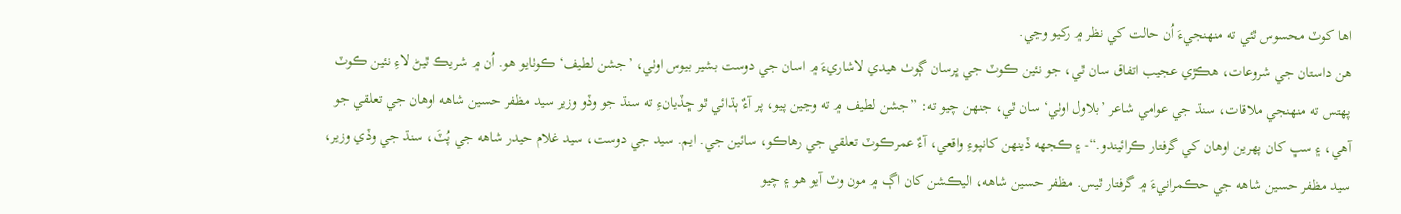اها کوٽ محسوس ٿئي ته منهنجيءَ اُن حالت کي نظر ۾ رکيو وڃي.
هن داستان جي شروعات، هڪڙي عجيب اتفاق سان ٿي، جو نئين ڪوٽ جي ڀرسان ڳوٺ هيدي لاشاريءَ ۾ اسان جي دوست بشير بيوس اوٺي، ’جشن لطيف‘ ڪوٺايو هو. اُن ۾ شريڪ ٿيڻ لاءِ نئين ڪوٽ پهتس ته منهنجي ملاقات، سنڌ جي عوامي شاعر ’بلاول اوٺي‘ سان ٿي، جنهن چيو ته: ”جشن لطيف ۾ ته وڃين پيو، پر آءٌ ٻڌائي ٿو ڇڏيانءِ ته سنڌ جو وڏو وزير سيد مظفر حسين شاهه اوهان جي تعلقي جو آهي، ۽ سڀ کان پهرين اوهان کي گرفتار ڪرائيندو.“- ۽ ڪجهه ڏينهن کانپوءِ واقعي، آءٌ عمرڪوٽ تعلقي جي رهاڪو، سائين جي. ايم. سيد جي دوست، سيد غلام حيدر شاهه جي پُٽَ، سنڌ جي وڏي وزير، سيد مظفر حسين شاهه جي حڪمرانيءَ ۾ گرفتار ٿيس. مظفر حسين شاهه، اليڪشن کان اڳ ۾ مون وٽ آيو هو ۽ چيو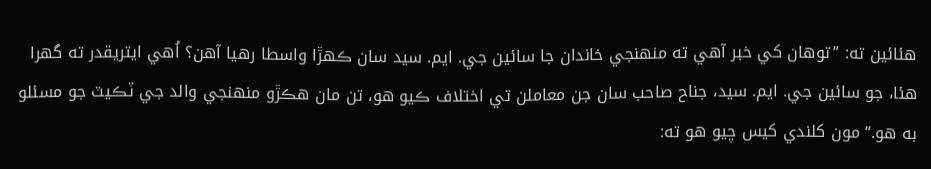هئائين ته: ”توهان کي خبر آهي ته منهنجي خاندان جا سائين جي. ايم. سيد سان ڪهڙا واسطا رهيا آهن؟ اُهي ايتريقدر ته گهرا هئا، جو سائين جي. ايم. سيد، جناح صاحب سان جن معاملن تي اختلاف ڪيو هو، تن مان هڪڙو منهنجي والد جي ٽڪيٽ جو مسئلو به هو.“ مون کلندي کيس چيو هو ته: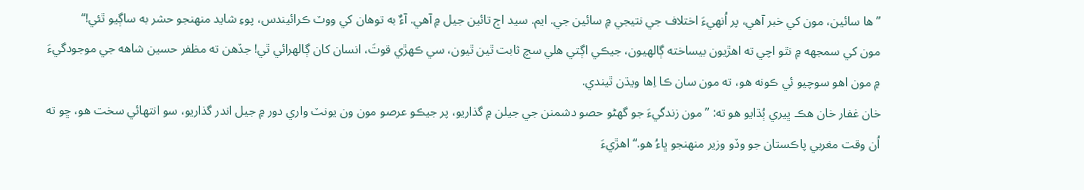”ها سائين، مون کي خبر آهي، پر اُنهيءَ اختلاف جي نتيجي ۾ سائين جي. ايم. سيد اڄ تائين جيل ۾ آهي. آءٌ به توهان کي ووٽ ڪرائيندس، پوءِ شايد منهنجو حشر به ساڳيو ٿئي!“
مون کي سمجهه ۾ نٿو اچي ته اهڙيون بيساخته ڳالهيون، جيڪي اڳتي هلي سچ ثابت ٿين ٿيون، سي ڪهڙي قوتَ، انسان کان ڳالهرائي ٿي! جڏهن ته مظفر حسين شاهه جي موجودگيءَ ۾ مون اهو سوچيو ئي ڪونه هو، ته مون سان ڪا اِها ويڌن ٿيندي.
خان غفار خان هڪ ڀيري ٻُڌايو هو ته: ”مون زندگيءَ جو گهڻو حصو دشمنن جي جيلن ۾ گذاريو، پر جيڪو عرصو مون ون يونٽ واري دور ۾ جيل اندر گذاريو، سو انتهائي سخت هو، ڇو ته اُن وقت مغربي پاڪستان جو وڏو وزير منهنجو ڀاءُ هو.“ اهڙيءَ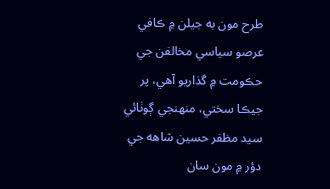طرح مون به جيلن ۾ ڪافي عرصو سياسي مخالفن جي حڪومت ۾ گذاريو آهي، پر جيڪا سختي، منهنجي ڳوٺائي سيد مظفر حسين شاهه جي دؤر ۾ مون سان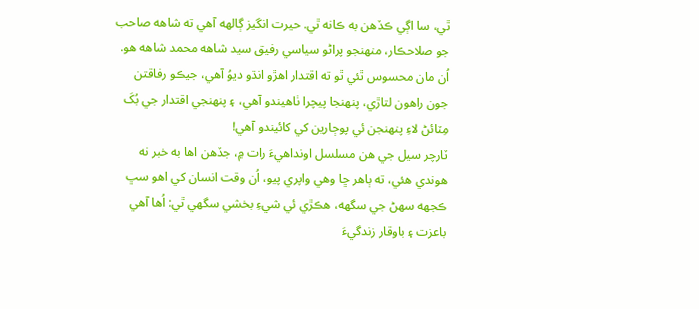ٿي، سا اڳي ڪڏهن به ڪانه ٿي. حيرت انگيز ڳالهه آهي ته شاهه صاحب جو صلاحڪار، منهنجو پراڻو سياسي رفيق سيد شاهه محمد شاهه هو. اُن مان محسوس ٿئي ٿو ته اقتدار اهڙو انڌو ديوُ آهي، جيڪو رفاقتن جون راهون لتاڙي، پنهنجا پيچرا ٺاهيندو آهي، ۽ پنهنجي اقتدار جي بُکَ مِٽائڻ لاءِ پنهنجن ئي پوڄارين کي کائيندو آهي!
ٽارچر سيل جي هن مسلسل اونداهيءَ رات ۾، جڏهن اها به خبر نه هوندي هئي، ته ٻاهر ڇا وهي واپري پيو، اُن وقت انسان کي اهو سڀ ڪجهه سهڻ جي سگهه، هڪڙي ئي شيءِ بخشي سگهي ٿي: اُها آهي باعزت ۽ باوقار زندگيءَ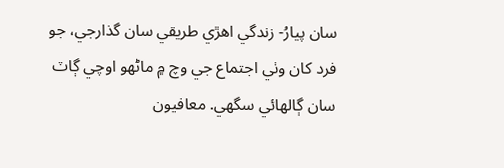سان پيارُ- زندگي اهڙي طريقي سان گذارجي، جو فرد کان وٺي اجتماع جي وچ ۾ ماڻهو اوچي ڳاٽ سان ڳالهائي سگهي. معافيون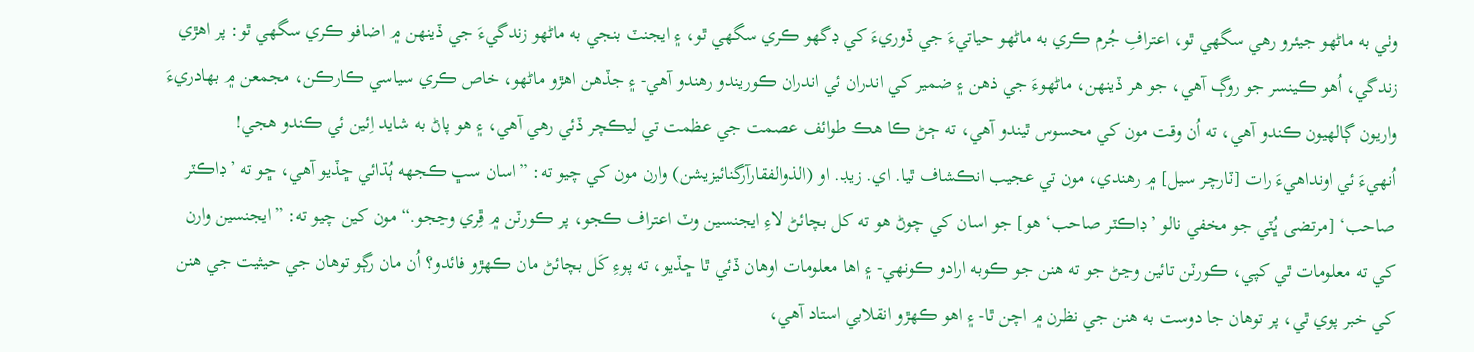وٺي به ماڻهو جيئرو رهي سگهي ٿو، اعترافِ جُرم ڪري به ماڻهو حياتيءَ جي ڏوريءَ کي ڊگهو ڪري سگهي ٿو، ۽ ايجنٽ بنجي به ماڻهو زندگيءَ جي ڏينهن ۾ اضافو ڪري سگهي ٿو: پر اهڙي زندگي، اُهو ڪينسر جو روڳ آهي، جو هر ڏينهن، ماڻهوءَ جي ذهن ۽ ضمير کي اندران ئي اندران ڪوريندو رهندو آهي- ۽ جڏهن اهڙو ماڻهو، خاص ڪري سياسي ڪارڪن، مجمعن ۾ بهادريءَ واريون ڳالهيون ڪندو آهي، ته اُن وقت مون کي محسوس ٿيندو آهي، ته ڄڻ ڪا هڪ طوائف عصمت جي عظمت تي ليڪچر ڏئي رهي آهي، ۽ هو پاڻ به شايد اِئين ئي ڪندو هجي!
اُنهيءَ ئي اونداهيءَ رات [ٽارچر سيل] ۾ رهندي، مون تي عجيب انڪشاف ٿيا. اي. زيڊ. او (الذوالفقارآرگنائيزيشن) وارن مون کي چيو ته: ”اسان سڀ ڪجهه ٻُڌائي ڇڏيو آهي، ڇو ته ’ڊاڪٽر صاحب‘ [مرتضى ڀُٽي جو مخفي نالو ’ڊاڪٽر صاحب‘ هو] جو اسان کي چوڻ هو ته کل بچائڻ لاءِ ايجنسين وٽ اعتراف ڪجو، پر ڪورٽن ۾ ڦِري وڃجو.“ مون کين چيو ته: ”ايجنسين وارن کي ته معلومات ٿي کپي، ڪورٽن تائين وڃڻ جو ته هنن جو ڪوبه ارادو ڪونهي- ۽ اها معلومات اوهان ڏئي ٿا ڇڏيو، ته پوءِ کَل بچائڻ مان ڪهڙو فائدو؟ اُن مان رڳو توهان جي حيثيت جي هنن کي خبر پوي ٿي، پر توهان جا دوست به هنن جي نظرن ۾ اچن ٿا- ۽ اهو ڪهڙو انقلابي استاد آهي،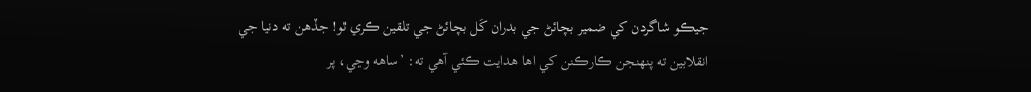جيڪو شاگردن کي ضمير بچائڻ جي بدران کَل بچائڻ جي تلقين ڪري ٿو! جڏهن ته دنيا جي انقلابين ته پنهنجن ڪارڪنن کي اها هدايت ڪئي آهي ته: ’ساهه وڃي، پر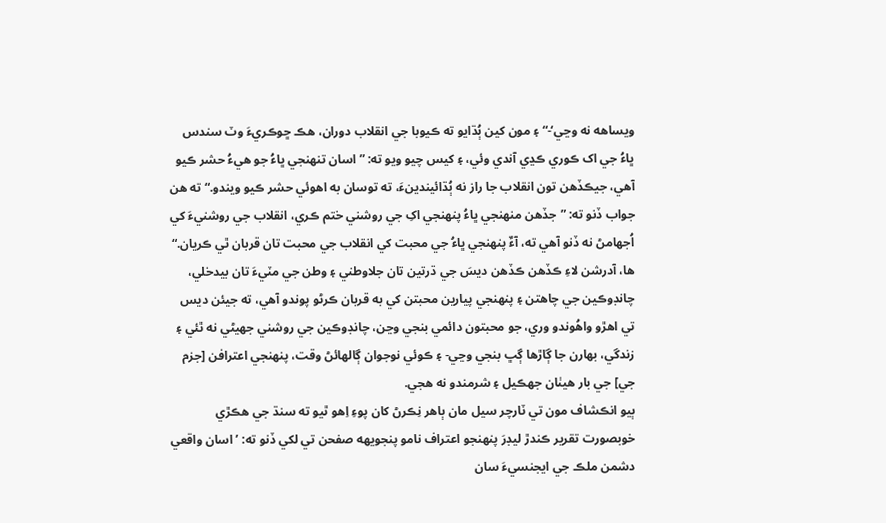ويساهه نه وڃي‘-“ ۽ مون کين ٻُڌايو ته ڪيوبا جي انقلاب دوران، هڪ ڇوڪريءَ وٽ سندس ڀاءُ جي اک ڪوري ڪڍي آندي وئي، ۽ کيس چيو ويو ته: ”اسان تنهنجي ڀاءُ جو هيءُ حشر ڪيو آهي، جيڪڏهن تون انقلاب جا راز نه ٻُڌائيندينءَ، ته توسان به اهوئي حشر ڪيو ويندو.“ ته هن جواب ڏنو ته: ”جڏهن منهنجي ڀاءُ پنهنجي اکِ جي روشني ختم ڪري، انقلاب جي روشنيءَ کي اُجهامڻ نه ڏنو آهي ته، آءٌ پنهنجي ڀاءُ جي محبت کي انقلاب جي محبت تان قربان ٿي ڪريان.“
ها، آدرشن لاءِ ڪڏهن ڪڏهن ديسَ جي ڌرتين تان جلاوطني ۽ وطن جي مٽيءَ تان بيدخلي، چانڊوڪين جي چاهتن ۽ پنهنجي پيارين محبتن کي به قربان ڪرڻو پوندو آهي، ته جيئن ديس تي اهڙو واهُوندو وري، جو محبتون دائمي بنجي وڃن، چانڊوڪين جي روشني جهيڻي نه ٿئي ۽ زندگي، بهارن جا ڳاڙها ڳڀ بنجي وڃي- ۽ ڪوئي نوجوان ڳالهائڻ وقت، پنهنجي اعترافن [جزم جي] جي بار هيٺان جهڪيل ۽ شرمندو نه هجي.
ٻيو انڪشاف مون تي ٽارچر سيل مان ٻاهر نِڪرڻ کان پوءِ اِهو ٿيو ته سنڌ جي هڪڙي خوبصورت تقرير ڪندڙ ليڊرَ پنهنجو اعتراف نامو پنجويهه صفحن تي لکي ڏنو ته: ’اسان واقعي دشمن ملڪ جي ايجنسيءَ سان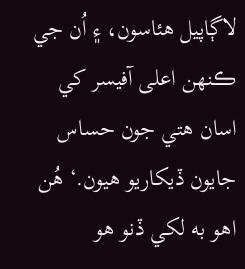لاڳاپيل هئاسون، ۽ اُن جي ڪنهن اعلى آفيسر کي اسان هتي جون حساس جايون ڏيکاريو هيون.‘ هُن اهو به لکي ڏنو هو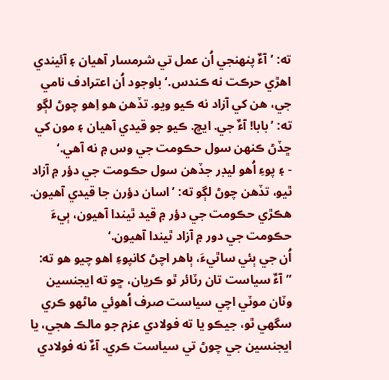ته: ’آءٌ پنهنجي اُن عمل تي شرمسار آهيان ۽ آئيندي اهڙي حرڪت نه ڪندس.‘ باوجود اُن اعترادف نامي جي، هن کي آزاد نه ڪيو ويو. تڏهن هو اِهو چوڻ لڳو ته: ’بابا! آءٌ جي. ايڇ. ڪيو جو قيدي آهيان ۽ مون کي ڇڏڻ ڪنهن سول حڪومت جي وس ۾ نه آهي.‘
- ۽ پوءِ اُهو ليڊر جڏهن سول حڪومت جي دؤر ۾ آزاد ٿيو، تڏهن چوڻ لڳو ته: ’اسان دؤرن جا قيدي آهيون. هڪڙي حڪومت جي دؤر ۾ قيد ٿيندا آهيون، ٻيءَ حڪومت جي دور ۾ آزاد ٿيندا آهيون.‘
اُن جي ٻئي ساٿيءَ، ٻاهر اچڻ کانپوءِ اهو چيو هو ته: ”آءٌ سياست تان رٽائر ٿو ڪريان، ڇو ته ايجنسين وٽان موٽي اچي سياست صرف اُهوئي ماڻهو ڪري سگهي ٿو، جيڪو يا ته فولادي عزم جو مالڪ هجي، يا ايجنسين جي چوڻ تي سياست ڪري. آءٌ نه فولادي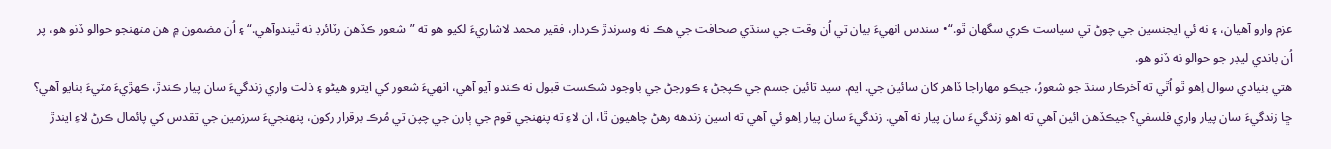عزم وارو آهيان، ۽ نه ئي ايجنسين جي چوڻ تي سياست ڪري سگهان ٿو.“• سندس انهيءَ بيان تي اُن وقت جي سنڌي صحافت جي هڪ نه وسرندڙ ڪردار، فقير محمد لاشاريءَ لکيو هو ته ”شعور ڪڏهن رٽائرڊ نه ٿيندوآهي.“ ۽ اُن مضمون ۾ هن منهنجو حوالو ڏنو هو، پر اُن باندي ليڊر جو حوالو نه ڏنو هو.
هتي بنيادي سوال اِهو ٿو اُٿي ته آخرڪار سنڌ جو شعورُ، جيڪو مهاراجا ڏاهر کان سائين جي. ايم. سيد تائين جسم جي ڪپجڻ ۽ ڪورجڻ جي باوجود شڪست قبول نه ڪندو آيو آهي، انهيءَ شعور کي ايترو هيڻو ۽ ذلت واري زندگيءَ سان پيار ڪندڙ، ڪهڙيءَ مٽيءَ بنايو آهي؟ ڇا زندگيءَ سان پيار واري فلسفي؟ جيڪڏهن ائين آهي ته اهو زندگيءَ سان پيار نه آهي. زندگيءَ سان پيار اِهو ئي آهي ته اسين زندهه رهڻ چاهيون ٿا، ان لاءِ ته پنهنجي قوم جي ٻارن جي چپن تي مُرڪ برقرار رکون، پنهنجيءَ سرزمين جي تقدس کي پائمال ڪرڻ لاءِ ايندڙ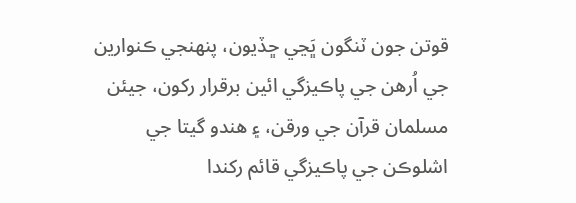قوتن جون ٽنگون ڀَڃي ڇڏيون، پنهنجي ڪنوارين جي اُرهن جي پاڪيزگي ائين برقرار رکون، جيئن مسلمان قرآن جي ورقن، ۽ هندو گيتا جي اشلوڪن جي پاڪيزگي قائم رکندا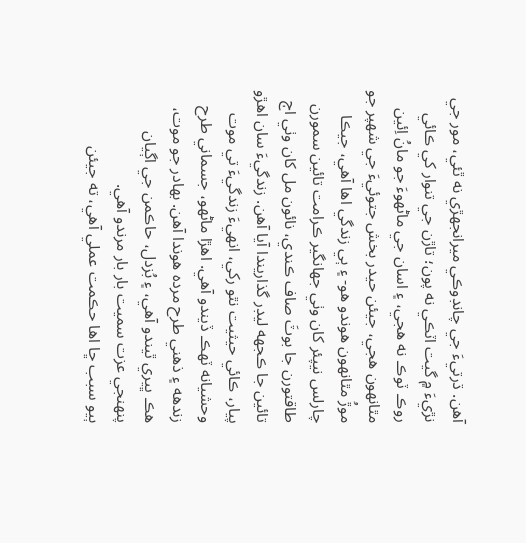آهن. ڌرتيءَ جي چانڊوڪي ميرانجهڙي نه ٿئي، مور جي نڙيءَ ۾ گيت اٽڪي نه پون؛ تاڙن جي تنوار کي ڪائي روڪ ٽوڪ نه هجي، ۽ اسان جي ماڻهوءَ جو مانُ اِئين مٿانهون هجي، جيئن حيدر بخش جتوئيءَ جي شهپر جو موڙُ مٿانهون هوندو هو- ۽ ٻي زندگي اها آهي، جيڪا چارلس نيپئر کان وٺي جهانگير ڪرامت تائين سمورن طاقتورن جا بوٽَ صاف ڪندي، نائون مل کان وٺي اڄ تائين جا ڪجهه ليڊر گذاريندا آيا آهن. زندگيءَ سان اهڙو پيار، ڪائي حيثيت نٿو رکي، انهيءَ زندگيءَ تي موت وحشيانه ٽهڪ ڏيندو آهي. اهڙا ماڻهو، جسماني طرح زندهه ۽ ذهني طرح مرده هوندا آهن. بهادر جو موت، هڪ ڀيري ٿيندو آهي، ۽ بُزدل، حاڪمن جي اڳيان پنهنجي عزت سميت بار بار مرندو آهي.
ٻيو سبب ڇا اها حڪمت عملي آهي، ته جيئن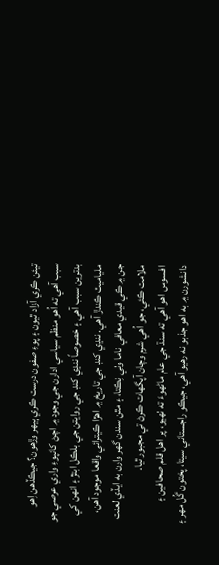تيئن ڪري آزاد ٿيون ۽ پوءِ صفون درست ڪري ٻيهر وڙهون؟ جيڪڏهن اِهو سبب آهي ته اُهو منظم سياسي ادارن جي وجود ۾ اچڻ کانپوءِ واري عرصي جو بدترين سبب آهي ۽ خصوصاً ننڍي کنڊ جي روايتن جي بلڪل ابتڙ ۽ انهن کي ملياميٽ ڪندڙ آهي. ننڍي کنڊ جي تاريخ ۾ اهڙا ڪيترائي واقعا موجود آهن، جن ۾ ڪي قيدي معافي ناما وٺي نِڪتا، ۽ مٿن سندن گهر وارن به ايڏي لعنت ملامت ڪئي، جو اُهي شرم وچان آپگهات ڪرڻ تي مجبور ٿيا.
افسوس اهو آهي ته سنڌ جي عام ماڻهوءَ ته ٺهيو، پر اهل قلم صحافين ۽ دانشورن ۾ به اهو جذبو نه رهيو آهي، جيڪو راجستاني سيتا، پختون گُل مهر ۽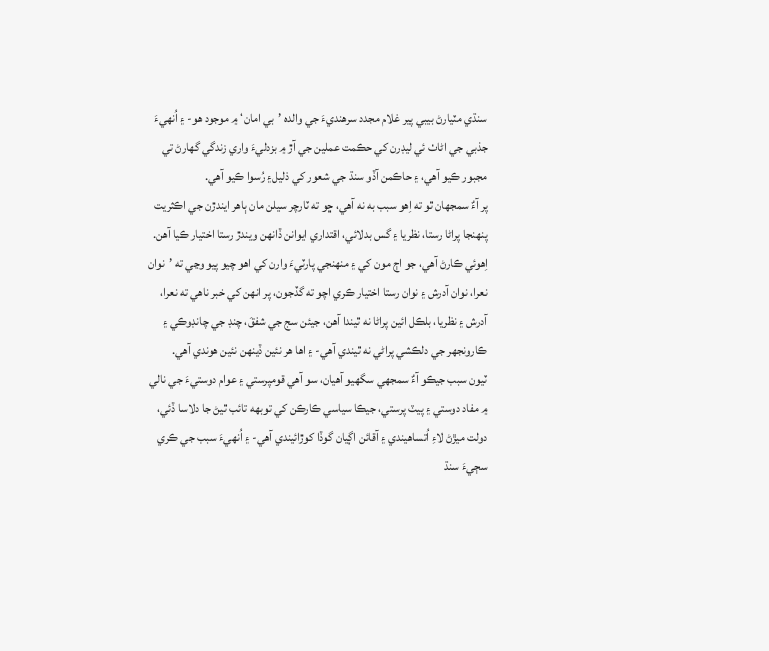سنڌي مٽيارڻ بيبي پير غلام مجدد سرهنديءَ جي والده ’بي امان‘ ۾ موجود هو- ۽ اُنهيءَ جذبي جي اڻاٺ ئي ليڊرن کي حڪمت عملين جي آڙ ۾ بزدليءَ واري زندگي گهارڻ تي مجبور ڪيو آهي، ۽ حاڪمن آڏو سنڌ جي شعور کي ذليل۽ رُسوا ڪيو آهي.
پر آءٌ سمجهان ٿو ته اِهو سبب به نه آهي، ڇو ته ٽارچر سيلن مان ٻاهر ايندڙن جي اڪثريت پنهنجا پراڻا رستا، نظريا ۽ گس بدلائي، اقتداري ايوانن ڏانهن ويندڙ رستا اختيار ڪيا آهن. اِهوئي ڪارڻ آهي، جو اڄ مون کي ۽ منهنجي پارٽيءَ وارن کي اهو چيو پيو وڃي ته ’نوان نعرا، نوان آدرش ۽ نوان رستا اختيار ڪري اچو ته گڏجون، پر انهن کي خبر ناهي ته نعرا، آدرش ۽ نظريا، بلڪل ائين پراڻا نه ٿيندا آهن، جيئن سج جي شفقَ، چنڊ جي چانڊوڪي ۽ ڪارونجهر جي دلڪشي پراڻي نه ٿيندي آهي- ۽ اها هر نئين ڏينهن نئين هوندي آهي.
ٽيون سبب جيڪو آءٌ سمجهي سگهيو آهيان، سو آهي قومپرستي ۽ عوام دوستيءَ جي نالي ۾ مفاد دوستي ۽ پيٽ پرستي، جيڪا سياسي ڪارڪن کي توبهه تائب ٿيڻ جا دلاسا ڏئي، دولت ميڙڻ لاءِ اُتساهيندي ۽ آقائن اڳيان گوڏا کوڙائيندي آهي- ۽ اُنهيءَ سبب جي ڪري سڄيءَ سنڌ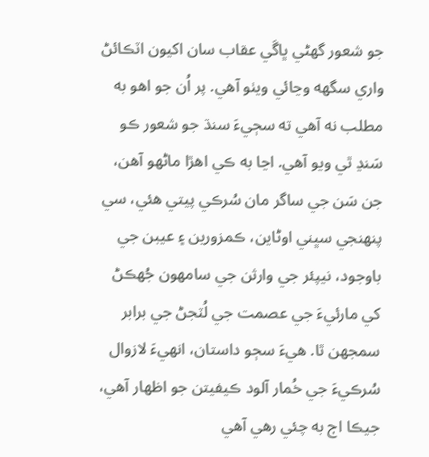جو شعور گهڻي ڀاڱي عقاب سان اکيون اٽڪائڻ واري سگهه وڃائي ويٺو آهي. پر اُن جو اهو به مطلب نه آهي ته سڄيءَ سنڌ جو شعور ڪو سَنڍ ٿي ويو آهي. اڃا به ڪي اهڙا ماڻهو آهن، جن سَن جي ساگر مان سُرڪي پيتي هئي، سي پنهنجي سڀني اوڻاين، ڪمزورين ۽ عيبن جي باوجود، نيپئر جي وارثن جي سامهون جُهڪڻ کي مارئيءَ جي عصمت جي لُٽجڻ جي برابر سمجهن ٿا. هيءَ سڄو داستان، انهيءَ لازوال سُرڪيءَ جي خُمار آلود ڪيفيتن جو اظهار آهي، جيڪا اڄ به چئي رهي آهي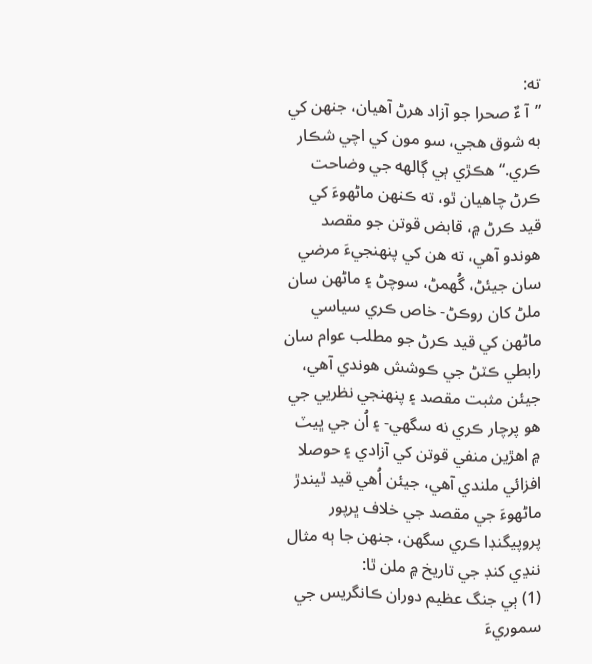ته:
”آ ءٌ صحرا جو آزاد هرڻ آهيان، جنهن کي به شوق هجي، سو مون کي اچي شڪار ڪري.“ هڪڙي ٻي ڳالهه جي وضاحت ڪرڻ چاهيان ٿو، ته ڪنهن ماڻهوءَ کي قيد ڪرڻ ۾، قابض قوتن جو مقصد هوندو آهي، ته هن کي پنهنجيءَ مرضي سان جيئڻ، گُهمڻ، سوچڻ ۽ ماڻهن سان ملڻ کان روڪڻ- خاص ڪري سياسي ماڻهن کي قيد ڪرڻ جو مطلب عوام سان رابطي ڪٽڻ جي ڪوشش هوندي آهي، جيئن مثبت مقصد ۽ پنهنجي نظريي جي هو پرچار ڪري نه سگهي- ۽ اُن جي ڀيٽ ۾ اهڙين منفي قوتن کي آزادي ۽ حوصلا افزائي ملندي آهي، جيئن اُهي قيد ٿيندڙ ماڻهوءَ جي مقصد جي خلاف ڀرپور پروپيگنڊا ڪري سگهن، جنهن جا ٻه مثال ننڍي کنڊ جي تاريخ ۾ ملن ٿا:
(1) ٻي جنگ عظيم دوران ڪانگريس جي سموريءَ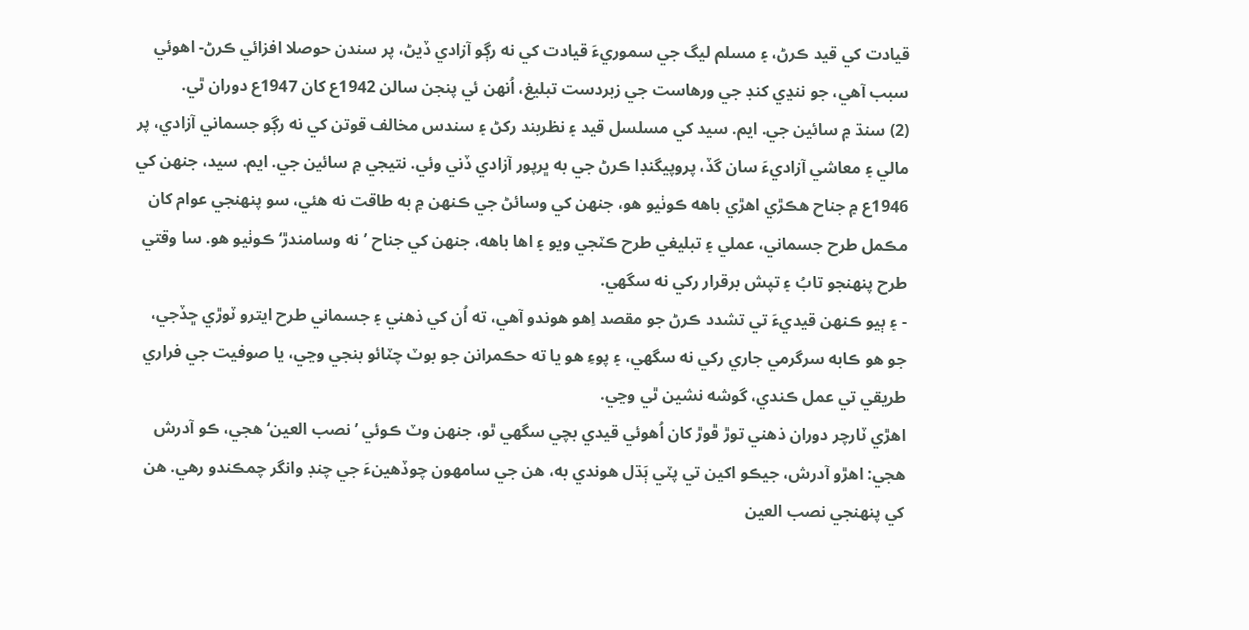قيادت کي قيد ڪرڻ، ۽ مسلم ليگ جي سموريءَ قيادت کي نه رڳو آزادي ڏيڻ، پر سندن حوصلا افزائي ڪرڻ- اهوئي سبب آهي، جو ننڍي کنڊ جي ورهاست جي زبردست تبليغ، اُنهن ئي پنجن سالن 1942ع کان 1947ع دوران ٿي.
(2) سنڌ ۾ سائين جي. ايم. سيد کي مسلسل قيد ۽ نظربند رکڻ ۽ سندس مخالف قوتن کي نه رڳو جسماني آزادي، پر مالي ۽ معاشي آزاديءَ سان گڏ، پروپيگنڊا ڪرڻ جي به ڀرپور آزادي ڏني وئي. نتيجي ۾ سائين جي. ايم. سيد، جنهن کي 1946ع ۾ جناح هڪڙي اهڙي باهه ڪوٺيو هو، جنهن کي وسائڻ جي ڪنهن ۾ به طاقت نه هئي، سو پنهنجي عوام کان مڪمل طرح جسماني، عملي ۽ تبليغي طرح ڪٽجي ويو ۽ اها باهه، جنهن کي جناح ’نه وسامندڙ‘ ڪوٺيو هو. سا وقتي طرح پنهنجو تابُ ۽ تپش برقرار رکي نه سگهي.
- ۽ ٻيو ڪنهن قيديءَ تي تشدد ڪرڻ جو مقصد اِهو هوندو آهي، ته اُن کي ذهني ۽ جسماني طرح ايترو ٽوڙي ڇڏجي، جو هو ڪابه سرگرمي جاري رکي نه سگهي، ۽ پوءِ هو يا ته حڪمرانن جو بوٽ چٽائو بنجي وڃي، يا صوفيت جي فراري طريقي تي عمل ڪندي، گوشه نشين ٿي وڃي.
اهڙي ٽارچر دوران ذهني توڙ ڦوڙ کان اُهوئي قيدي بچي سگهي ٿو، جنهن وٽ ڪوئي ’نصب العين‘ هجي، ڪو آدرش هجي: اهڙو آدرش، جيڪو اکين تي پٽي ٻَڌل هوندي به، هن جي سامهون چوڏهينءَ جي چنڊ وانگر چمڪندو رهي. هن کي پنهنجي نصب العين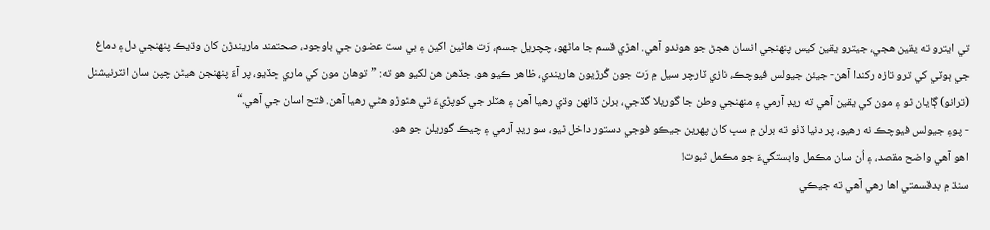تي ايترو ته يقين هجي، جيترو يقين کيس پنهنجي انسان هجڻ جو هوندو آهي. اهڙي قسم جا ماڻهو، چچريل جسم، رَت هاڻين اکين ۽ بي ست عضون جي باوجود، صحتمند ماريندڙن کان وڌيڪ پنهنجي دل۽ دماغ جي ٻوٽي کي ترو تازه رکندا آهن- جيئن جيولس فيوچڪ، نازي ٽارچر سيل ۾ رَت جون گُرڙيون هاريندي، ظاهر ڪيو هو. جڏهن هن لکيو هو ته: ”توهان مون کي ماري ڇڏيو، پر آءٌ پنهنجن هيڻن چپن سان انٽرنيشنل (ترانو) ڳايان ٿو ۽ مون کي يقين آهي ته ريڊ آرمي ۽ منهنجي وطن جا گوريلا گڏجي، برلن ڏانهن وڌي رهيا آهن ۽ هٽلر جي کوپڙيءَ تي هٿوڙو هڻي رهيا آهن. فتح اسان جي آهي.“
- پوءِ جيولس فيوچڪ نه رهيو، پر دنيا ڏٺو ته برلن ۾ سڀ کان پهرين جيڪو فوجي دستور داخل ٿيو، سو ريڊ آرمي ۽ چيڪ گوريلن جو هو.
اهو آهي واضح مقصد، ۽ اُن سان مڪمل وابستگيءَ جو مڪمل ثبوت!
سنڌ ۾ بدقسمتي اها رهي آهي ته جيڪي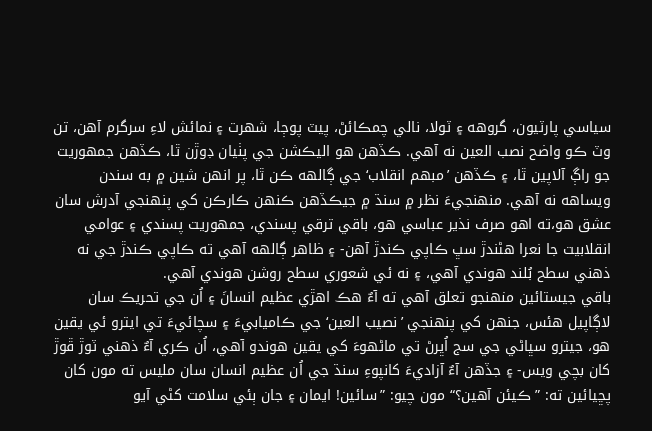سياسي پارٽيون، گروهه ۽ ٽولا، نالي چمڪائڻ، پيٽ پوڄا، شهرت ۽ نمائش لاءِ سرگرم آهن، تن وٽ ڪو واضح نصب العين نه آهي. ڪڏهن هو اليڪشن جي پٺيان ڊوڙن ٿا، ڪڏهن جمهوريت جو راڳ آلاپين ٿا، ۽ ڪڏهن ’مبهم انقلاب‘ جي ڳالهه ڪن ٿا، پر انهن شين ۾ به سندن ويساهه نه آهي. منهنجيءَ نظر ۾ سنڌ ۾ جيڪڏهن ڪنهن ڪارڪن کي پنهنجي آدرش سان عشق هو،ته اهو صرف نذير عباسي هو، باقي ترقي پسندي، جمهوريت پسندي ۽ عوامي انقلابيت جا نعرا هڻندڙ سڀ ڪاپي ڪندڙ آهن- ۽ ظاهر ڳالهه آهي ته ڪاپي ڪندڙ جي نه ذهني سطح بُلند هوندي آهي، ۽ نه ئي شعوري سطح روشن هوندي آهي.
باقي جيستائين منهنجو تعلق آهي ته آءٌ هڪ اهڙي عظيم انسانَ ۽ اُن جي تحريڪ سان لاڳاپيل هئس، جنهن کي پنهنجي ’نصيب العين‘ جي ڪاميابيءَ ۽ سچائيءَ تي ايترو ئي يقين هو، جيترو سڀاڻي جي سج اُڀرڻ تي ماڻهوءَ کي يقين هوندو آهي، اُن ڪري آءٌ ذهني ٽوڙ ڦوڙ کان بچي ويس- ۽ جڏهن آءٌ آزاديءَ کانپوءِ سنڌ جي اُن عظيم انسان سان مليس ته مون کان پڇيائين ته: ”ڪيئن آهين؟“ مون چيو: ”سائين! ايمان ۽ جان ٻئي سلامت کڻي آيو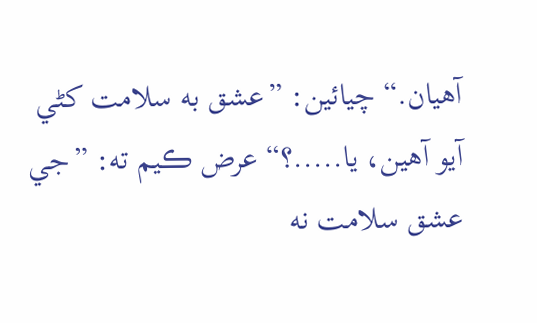آهيان.“ چيائين: ”عشق به سلامت کڻي آيو آهين، يا.....؟“ عرض ڪيم ته: ”جي عشق سلامت نه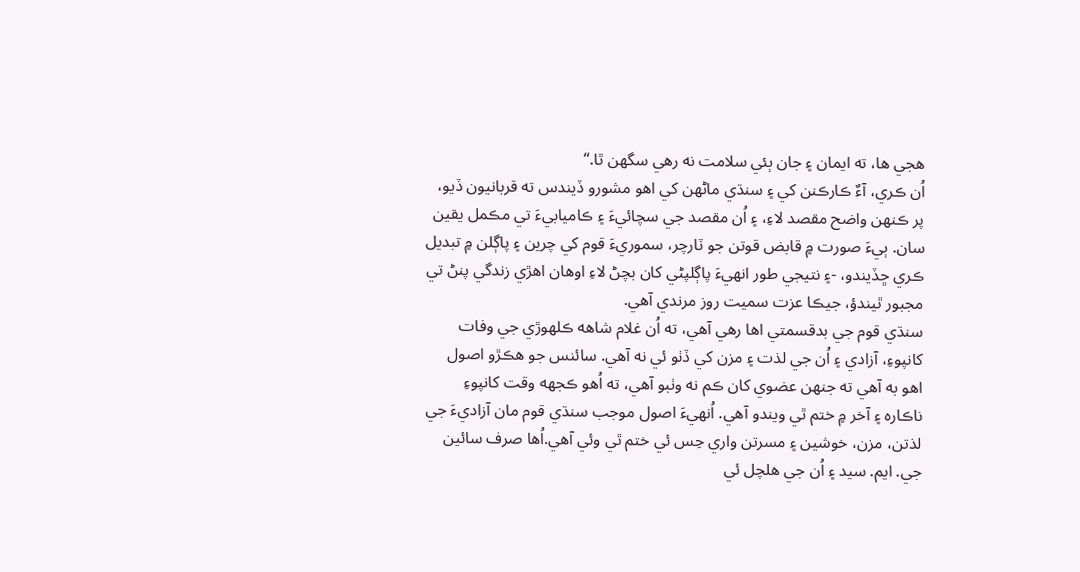هجي ها، ته ايمان ۽ جان ٻئي سلامت نه رهي سگهن ٿا.“
اُن ڪري، آءٌ ڪارڪنن کي ۽ سنڌي ماڻهن کي اهو مشورو ڏيندس ته قربانيون ڏيو، پر ڪنهن واضح مقصد لاءِ، ۽ اُن مقصد جي سچائيءَ ۽ ڪاميابيءَ تي مڪمل يقين سان. ٻيءَ صورت ۾ قابض قوتن جو ٽارچر، سموريءَ قوم کي چرين ۽ پاڳلن ۾ تبديل ڪري ڇڏيندو، -۽ نتيجي طور انهيءَ پاڳلپڻي کان بچڻ لاءِ اوهان اهڙي زندگي پنڻ تي مجبور ٿيندؤ، جيڪا عزت سميت روز مرندي آهي.
سنڌي قوم جي بدقسمتي اها رهي آهي، ته اُن غلام شاهه ڪلهوڙي جي وفات کانپوءِ، آزادي ۽ اُن جي لذت ۽ مزن کي ڏٺو ئي نه آهي. سائنس جو هڪڙو اصول اهو به آهي ته جنهن عضوي کان ڪم نه وٺبو آهي، ته اُهو ڪجهه وقت کانپوءِ ناڪاره ۽ آخر ۾ ختم ٿي ويندو آهي. اُنهيءَ اصول موجب سنڌي قوم مان آزاديءَ جي لذتن، مزن، خوشين ۽ مسرتن واري حِس ئي ختم ٿي وئي آهي.اُها صرف سائين جي. ايم. سيد ۽ اُن جي هلچل ئي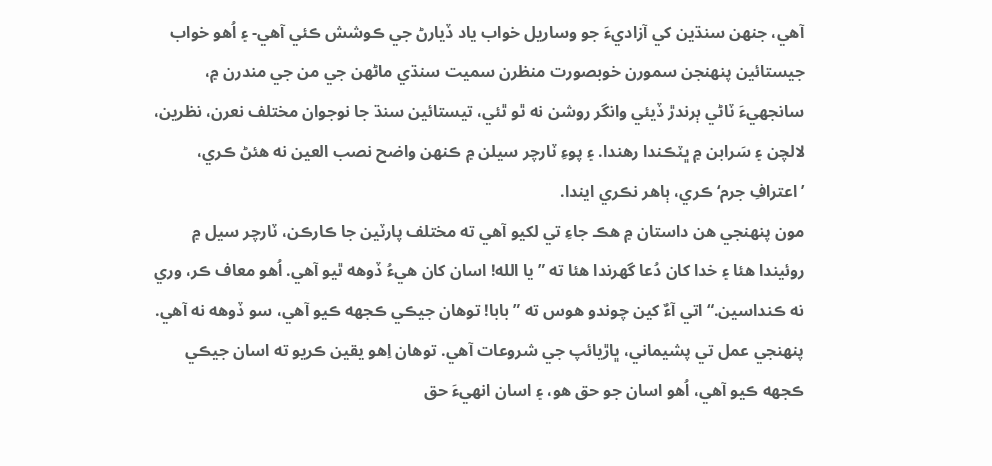آهي، جنهن سنڌين کي آزاديءَ جو وساريل خواب ياد ڏيارڻ جي ڪوشش ڪئي آهي- ۽ اُهو خواب جيستائين پنهنجن سمورن خوبصورت منظرن سميت سنڌي ماڻهن جي من جي مندرن ۾، سانجهيءَ ٽاڻي ٻرندڙ ڏيئي وانگر روشن نه ٿو ٿئي، تيستائين سنڌ جا نوجوان مختلف نعرن، نظرين، لالچن ۽ سَرابن ۾ ڀٽڪندا رهندا. ۽ پوءِ ٽارچر سيلن ۾ ڪنهن واضح نصب العين نه هئڻ ڪري، ’اعترافِ جرم‘ ڪري، ٻاهر نڪري ايندا.
مون پنهنجي هن داستان ۾ هڪ جاءِ تي لکيو آهي ته مختلف پارٽين جا ڪارڪن، ٽارچر سيل ۾ روئيندا هئا ۽ خدا کان دُعا گهرندا هئا ته ”يا الله! اسان کان هيءُ ڏوهه ٿيو آهي. اُهو معاف ڪر، وري نه ڪنداسين.“ اتي آءٌ کين چوندو هوس ته ”بابا! توهان جيڪي ڪجهه ڪيو آهي، سو ڏوهه نه آهي. پنهنجي عمل تي پشيماني، ڀاڙيائپ جي شروعات آهي. توهان اِهو يقين ڪريو ته اسان جيڪي ڪجهه ڪيو آهي، اُهو اسان جو حق هو، ۽ اسان انهيءَ حق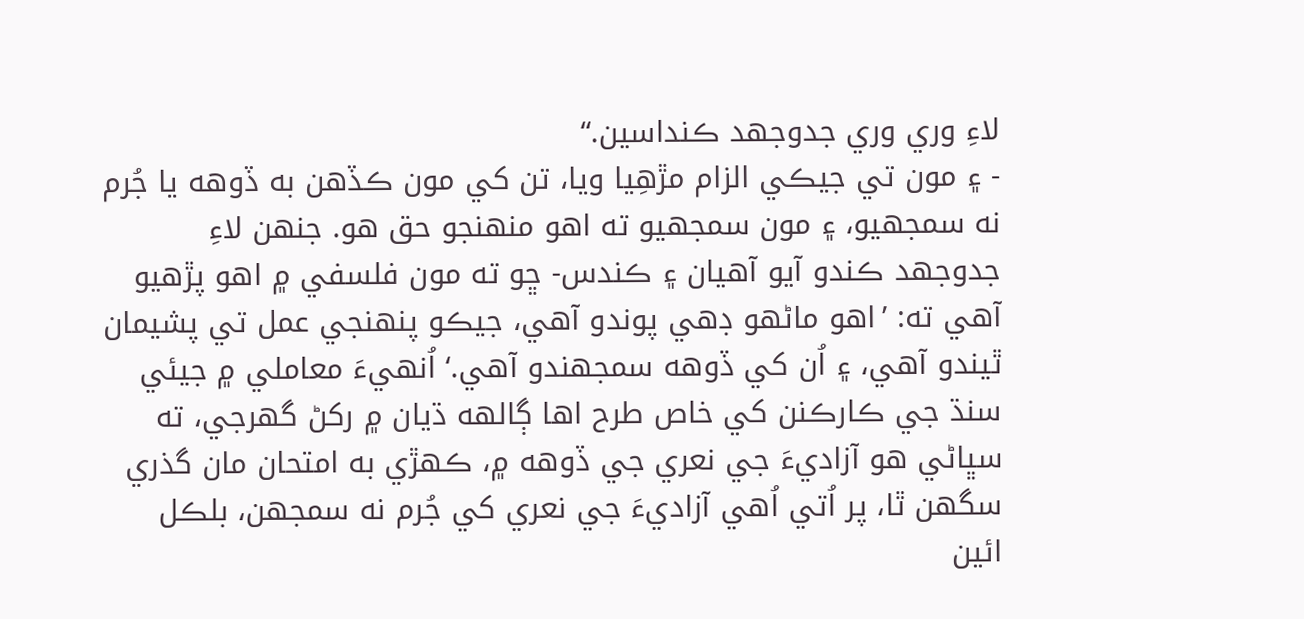لاءِ وري وري جدوجهد ڪنداسين.“
- ۽ مون تي جيڪي الزام مڙهِيا ويا، تن کي مون ڪڏهن به ڏوهه يا جُرم نه سمجهيو، ۽ مون سمجهيو ته اهو منهنجو حق هو. جنهن لاءِ جدوجهد ڪندو آيو آهيان ۽ ڪندس- ڇو ته مون فلسفي ۾ اهو پڙهيو آهي ته: ’اهو ماڻهو ڊهي پوندو آهي، جيڪو پنهنجي عمل تي پشيمان ٿيندو آهي، ۽ اُن کي ڏوهه سمجهندو آهي.‘ اُنهيءَ معاملي ۾ جيئي سنڌ جي ڪارڪنن کي خاص طرح اها ڳالهه ڌيان ۾ رکڻ گهرجي، ته سڀاڻي هو آزاديءَ جي نعري جي ڏوهه ۾، ڪهڙي به امتحان مان گذري سگهن ٿا، پر اُتي اُهي آزاديءَ جي نعري کي جُرم نه سمجهن، بلڪل ائين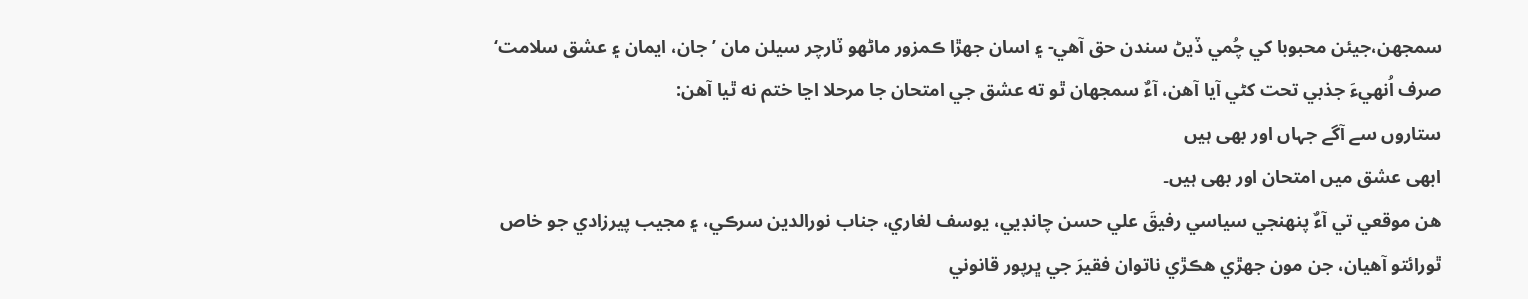سمجهن،جيئن محبوبا کي چُمي ڏيڻ سندن حق آهي- ۽ اسان جهڙا ڪمزور ماڻهو ٽارچر سيلن مان ’جان، ايمان ۽ عشق سلامت‘ صرف اُنهيءَ جذبي تحت کڻي آيا آهن، آءٌ سمجهان ٿو ته عشق جي امتحان جا مرحلا اڃا ختم نه ٿيا آهن:
ستاروں سے آگے جہاں اور بھی ہیں
ابھی عشق میں امتحان اور بھی ہیں۔
هن موقعي تي آءٌ پنهنجي سياسي رفيقَ علي حسن چانڊيي، يوسف لغاري، جناب نورالدين سرڪي، ۽ مجيب پيرزادي جو خاص ٿورائتو آهيان، جن مون جهڙي هڪڙي ناتوان فقيرَ جي ڀرپور قانوني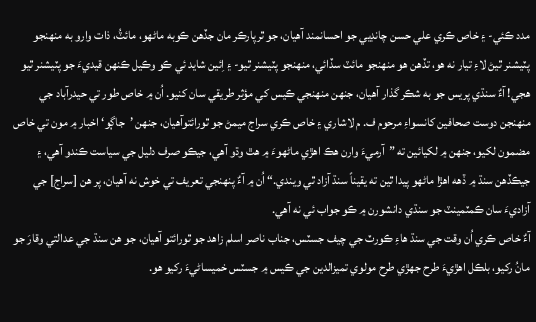مدد ڪئي- ۽ خاص ڪري علي حسن چانڊيي جو احسانمند آهيان، جو ٿرپارڪر مان جڏهن ڪوبه ماڻهو، مائٽُ، ذات وارو به منهنجو پٽيشنر ٿيڻ لاءِ تيار نه هو، تڏهن هو منهنجو مائٽ سڏائي، منهنجو پٽيشنر ٿيو- ۽ اِئين شايد ئي ڪو وڪيل ڪنهن قيديءَ جو پٽيشنر ٿيو هجي! آءٌ سنڌي پريس جو به شڪر گذار آهيان، جنهن منهنجي ڪيس کي مؤثر طريقي سان کنيو. اُن ۾ خاص طور تي حيدرآباد جي منهنجن دوست صحافين کانسواءِ مرحوم ف. م لاشاري ۽ خاص ڪري سراج ميمڻ جو ٿورائتوآهيان، جنهن ’جاڳو‘ اخبار ۾ مون تي خاص مضمون لکيو، جنهن ۾ لکيائين ته ”آرميءَ وارن هڪ اهڙي ماڻهوءَ ۾ هٿ وڌو آهي، جيڪو صرف دليل جي سياست ڪندو آهي، ۽ جيڪڏهن سنڌ ۾ ڏهه اهڙا ماڻهو پيدا ٿين ته يقيناً سنڌ آزاد ٿي ويندي.“ اُن ۾ آءٌ پنهنجي تعريف تي خوش نه آهيان، پر هن [سراج] جي آزاديءَ سان ڪمٽمينٽ جو سنڌي دانشورن ۾ ڪو جواب ئي نه آهي.
آءٌ خاص ڪري اُن وقت جي سنڌ هاءِ ڪورٽ جي چيف جسٽس، جناب ناصر اسلم زاهد جو ٿورائتو آهيان، جو هن سنڌ جي عدالتي وقارَ جو مانُ رکيو، بلڪل اهڙيءَ طرح جهڙي طرح مولوي تميزالدين جي ڪيس ۾ جسٽس خميساڻيءَ رکيو هو.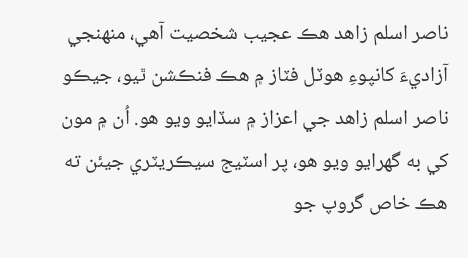ناصر اسلم زاهد هڪ عجيب شخصيت آهي، منهنجي آزاديءَ کانپوءِ هوٽل فٽاز ۾ هڪ فنڪشن ٿيو، جيڪو ناصر اسلم زاهد جي اعزاز ۾ سڏايو ويو هو. اُن ۾ مون کي به گهرايو ويو هو، پر اسٽيج سيڪريٽري جيئن ته هڪ خاص گروپ جو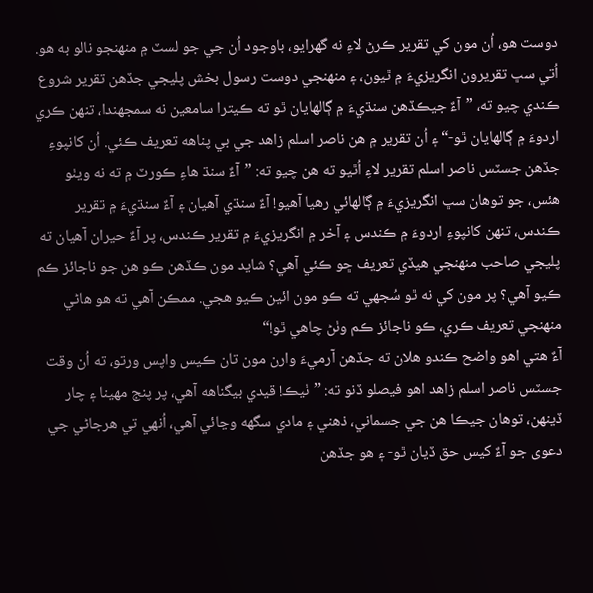دوست هو، اُن مون کي تقرير ڪرڻ لاءِ نه گهرايو، باوجود اُن جي جو لسٽ ۾ منهنجو نالو به هو. اُتي سڀ تقريرون انگريزيءَ ۾ ٿيون، ۽ منهنجي دوست رسول بخش پليجي جڏهن تقرير شروع ڪندي چيو ته، ”آءٌ جيڪڏهن سنڌيءَ ۾ ڳالهايان ٿو ته ڪيترا سامعين نه سمجهندا، تنهن ڪري اردوءَ ۾ ڳالهايان ٿو-“ ۽ اُن تقرير ۾ هن ناصر اسلم زاهد جي بي پناهه تعريف ڪئي. اُن کانپوءِ جڏهن جسٽس ناصر اسلم تقرير لاءِ اُٿيو ته هن چيو ته: ”آءٌ سنڌ هاءِ ڪورٽ ۾ ته نه ويٺو هئس، جو توهان سڀ انگريزيءَ ۾ ڳالهائي رهيا آهيو! آءٌ سنڌي آهيان ۽ آءٌ سنڌيءَ ۾ تقرير ڪندس، تنهن کانپوءِ اردوءَ ۾ ڪندس ۽ آخر ۾ انگريزيءَ ۾ تقرير ڪندس، پر آءٌ حيران آهيان ته پليجي صاحب منهنجي هيڏي تعريف ڇو ڪئي آهي؟ شايد مون ڪڏهن ڪو هن جو ناجائز ڪم ڪيو آهي؟ پر مون کي نه ٿو سُجهي ته ڪو مون ائين ڪيو هجي. ممڪن آهي ته هو هاڻي منهنجي تعريف ڪري، ڪو ناجائز ڪم وٺڻ چاهي ٿو!“
آءٌ هتي اهو واضح ڪندو هلان ته جڏهن آرميءَ وارن مون تان ڪيس واپس ورتو، ته اُن وقت جسٽس ناصر اسلم زاهد اهو فيصلو ڏنو ته: ”ٺيڪ! قيدي بيگناهه آهي، پر پنج مهينا ۽ چار ڏينهن، توهان جيڪا هن جي جسماني، ذهني ۽ مادي سگهه وڃائي آهي، اُنهي تي هرجاڻي جي دعوى جو آءٌ کيس حق ڏيان ٿو- ۽ هو جڏهن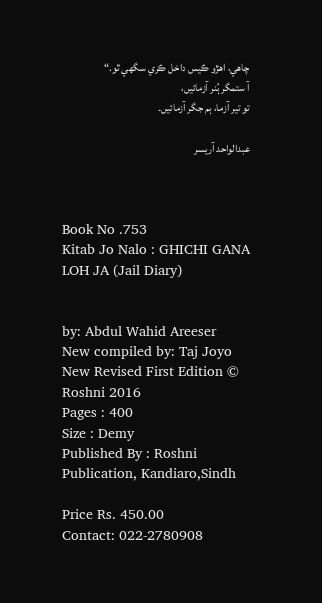چاهي، اهڙو ڪيس داخل ڪري سگهي ٿو.“
آ ستمگر ہُنر آزمائیں،
تو تیر آزما، ہم جگر آزمائیں۔

عبدالواحد آريسر



Book No .753
Kitab Jo Nalo : GHICHI GANA LOH JA (Jail Diary)


by: Abdul Wahid Areeser
New compiled by: Taj Joyo
New Revised First Edition © Roshni 2016
Pages : 400
Size : Demy
Published By : Roshni Publication, Kandiaro,Sindh

Price Rs. 450.00
Contact: 022-2780908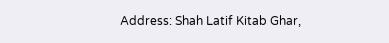Address: Shah Latif Kitab Ghar,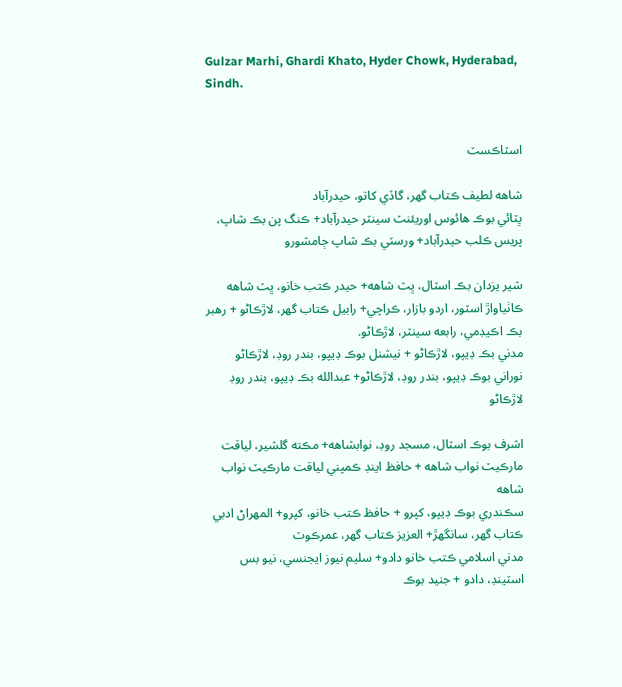Gulzar Marhi, Ghardi Khato, Hyder Chowk, Hyderabad, Sindh.


اسٽاڪسٽ

شاهه لطيف ڪتاب گهر، گاڏي کاتو، حيدرآباد
ڀٽائي بوڪ هائوس اوريئنٽ سينٽر حيدرآباد+ ڪنگ پن بڪ شاپ، پريس ڪلب حيدرآباد+ ورسٽي بڪ شاپ ڄامشورو

شير يزدان بڪ اسٽال، ڀٽ شاهه+ حيدر ڪتب خانو، ڀٽ شاهه
ڪاٺياواڙ اسٽور، اردو بازار، ڪراچي+ رابيل ڪتاب گهر، لاڙڪاڻو + رهبر بڪ اڪيڊمي، رابعه سينٽر، لاڙڪاڻو.
مدني بڪ ڊيپو، لاڙڪاڻو + نيشنل بوڪ ڊيپو، بندر روڊ، لاڙڪاڻو
نوراني بوڪ ڊيپو، بندر روڊ، لاڙڪاڻو+ عبدالله بڪ ڊيپو، بندر روڊ لاڙڪاڻو

اشرف بوڪ اسٽال، مسجد روڊ، نوابشاهه+ مڪته گلشير، لياقت مارڪيٽ نواب شاهه + حافظ اينڊ ڪمپني لياقت مارڪيٽ نواب شاهه
سڪندري بوڪ ڊيپو، کپرو + حافظ ڪتب خانو، کپرو+ المهراڻ ادبي ڪتاب گهر، سانگهڙ+ العزيز ڪتاب گهر، عمرڪوٽ
مدني اسلامي ڪتب خانو دادو+ سليم نيوز ايجنسي، نيو بس اسٽينڊ، دادو + جنيد بوڪ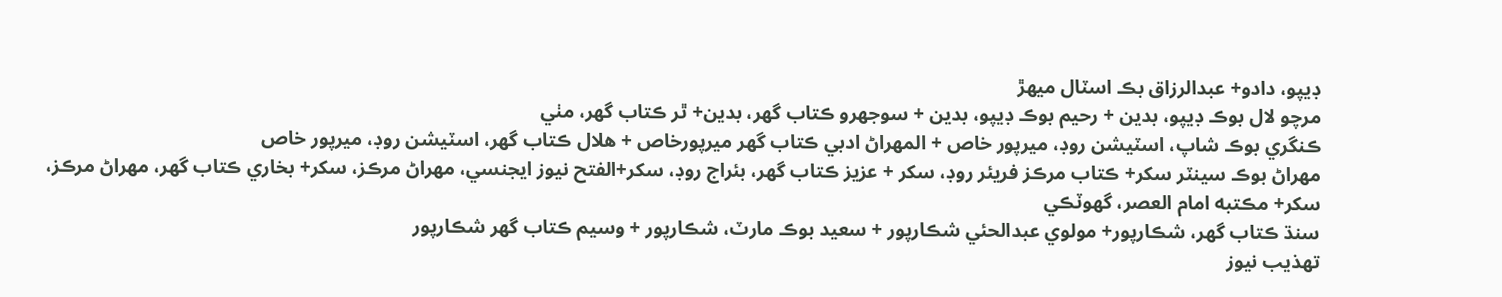ڊيپو، دادو+ عبدالرزاق بڪ اسٽال ميهڙ
مرچو لال بوڪ ڊيپو، بدين + رحيم بوڪ ڊيپو، بدين + سوجهرو ڪتاب گهر، بدين+ ٿر ڪتاب گهر، مٺي
ڪنگري بوڪ شاپ، اسٽيشن روڊ، ميرپور خاص + المهراڻ‌ ادبي ڪتاب گهر ميرپورخاص + هلال ڪتاب گهر، اسٽيشن روڊ، ميرپور خاص
مهراڻ بوڪ سينٽر سکر+ ڪتاب مرڪز فريئر روڊ، سکر + عزيز ڪتاب گهر، بئراج روڊ، سکر+الفتح نيوز ايجنسي، مهراڻ مرڪز، سکر+ بخاري ڪتاب گهر، مهراڻ مرڪز، سکر+ مڪتبه امام العصر، گهوٽڪي
سنڌ ڪتاب گهر، شڪارپور+ مولوي عبدالحئي شڪارپور + سعيد بوڪ مارٽ، شڪارپور + وسيم ڪتاب گهر شڪارپور
تهذيب نيوز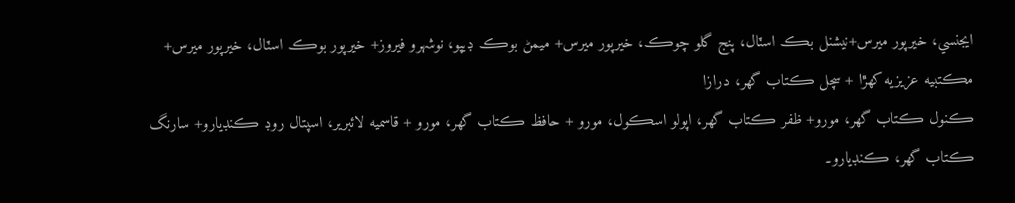ايجنسي، خيرپور ميرس+نيشنل بڪ اسٽال، پنج گلو چوڪ، خيرپور ميرس+ ميمڻ بوڪ ڊيپو، نوشهرو فيروز+ خيرپور بوڪ اسٽال، خيرپور ميرس+ مڪتبيه عزيزيه کهڙا + سچل ڪتاب گهر، درازا
ڪنول ڪتاب گهر، مورو+ ظفر ڪتاب گهر، اپولو اسڪول، مورو + حافظ ڪتاب گهر، مورو + قاسميه لائبرير، اسپتال روڊ ڪنڊيارو+ سارنگ ڪتاب گهر، ڪنڊيارو۔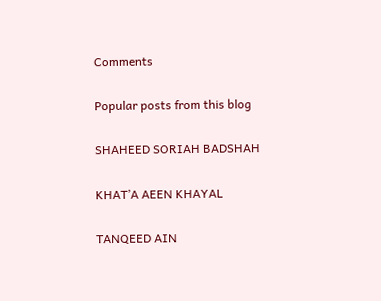Comments

Popular posts from this blog

SHAHEED SORIAH BADSHAH

KHAT’A AEEN KHAYAL

TANQEED AIN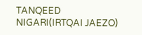TANQEED NIGARI(IRTQAI JAEZO)